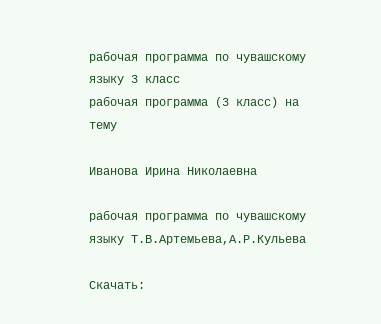рабочая программа по чувашскому языку 3 класс
рабочая программа (3 класс) на тему

Иванова Ирина Николаевна

рабочая программа по чувашскому языку Т.В.Артемьева,А.Р.Кульева

Скачать: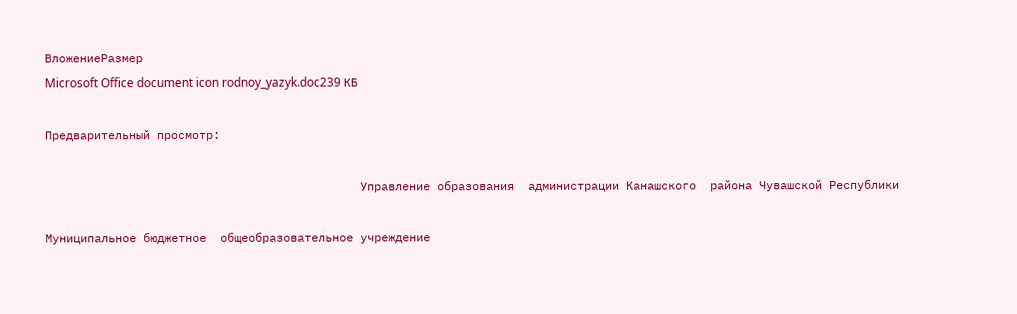ВложениеРазмер
Microsoft Office document icon rodnoy_yazyk.doc239 КБ

Предварительный просмотр:

                                             Управление образования  администрации Канашского  района Чувашской Республики

Муниципальное бюджетное  общеобразовательное учреждение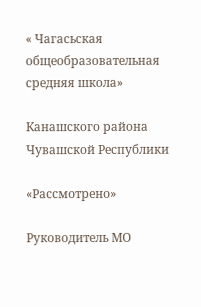« Чагасьская  общеобразовательная средняя школа»

Канашского района Чувашской Республики

«Рассмотрено»

Руководитель МО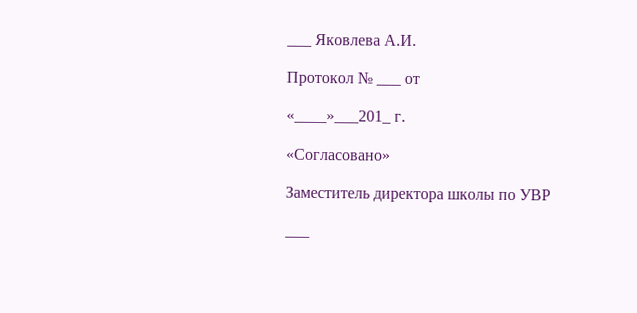___ Яковлева А.И.

Протокол № ___ от

«____»___201_ г.

«Согласовано»

Заместитель директора школы по УВР

___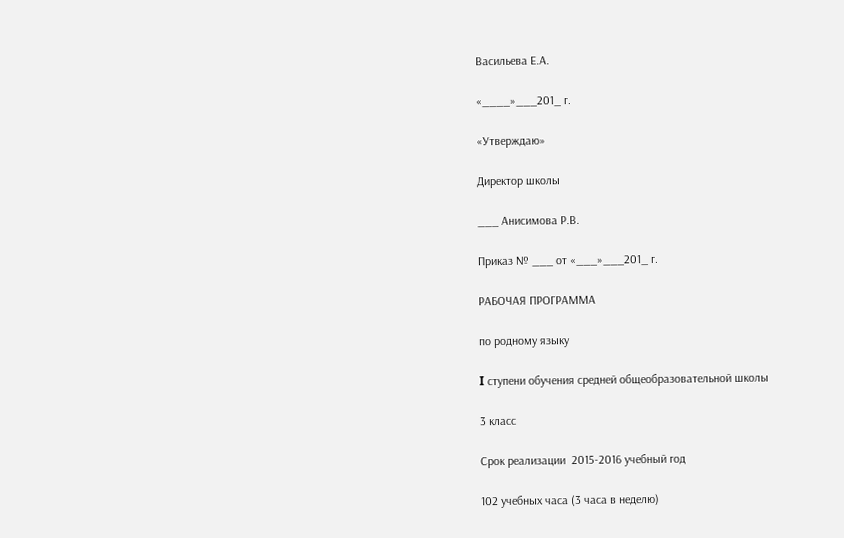Васильева Е.А.

«____»___201_ г.

«Утверждаю»

Директор школы

___ Анисимова Р.В.

Приказ № ___ от «___»___201_ г.

РАБОЧАЯ ПРОГРАММА

по родному языку

I ступени обучения средней общеобразовательной школы

3 класс

Срок реализации  2015-2016 учебный год

102 учебных часа (3 часа в неделю)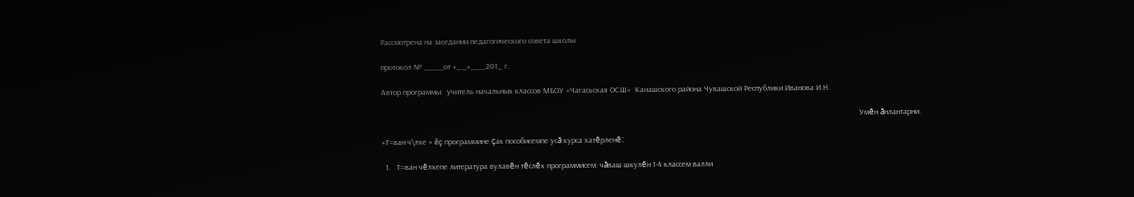Рассмотрена на заседании педагогического совета школы

протокол № ____от «__»___201_ г.

Автор программы:  учитель начальных классов МБОУ «Чагасьская ОСШ»  Канашского района Чувашской Республики Иванова И.Н.

                                                                                                                                                                                                                                               Умĕн ăнлантарни.

«Т=ван ч\лхе » ĕç программине çак пособисемпе усă курса хатĕрленĕ:

  1.   Т=ван чĕлхепе литература вулавĕн тĕслĕх программисем: чăваш шкулĕн 1-4 классем валли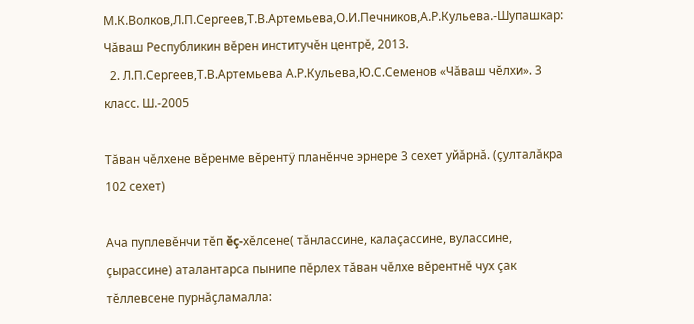М.К.Волков,Л.П.Сергеев,Т.В.Артемьева,О.И.Печников,А.Р.Кульева.-Шупашкар: Чăваш Республикин вĕрен институчĕн центрĕ, 2013.
  2. Л.П.Сергеев,Т.В.Артемьева А.Р.Кульева,Ю.С.Семенов «Чăваш чĕлхи». 3 класс. Ш.-2005

Тăван чĕлхене вĕренме вĕрентÿ планĕнче эрнере 3 сехет уйăрнă. (çулталăкра 102 сехет)

Ача пуплевĕнчи тĕп ĕç-хĕлсене( тăнлассине, калаçассине, вулассине, çырассине) аталантарса пынипе пĕрлех тăван чĕлхе вĕрентнĕ чух çак тĕллевсене пурнăçламалла: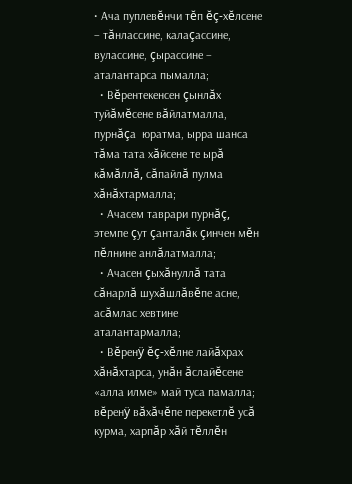• Ача пуплевĕнчи тĕп ĕç-хĕлсене – тăнлассине, калаçассине, вулассине, çырассине – аталантарса пымалла;
  • Вĕрентекенсен çынлăх туйăмĕсене вăйлатмалла, пурнăçа  юратма, ырра шанса тăма тата хăйсене те ырă кăмăллă, сăпайлă пулма хăнăхтармалла;
  • Ачасем таврари пурнăç, этемпе çут çанталăк çинчен мĕн пĕлнине анлăлатмалла;
  • Ачасен çыхăнуллă тата сăнарлă шухăшлăвĕпе асне, асăмлас хевтине аталантармалла;
  • Вĕренÿ ĕç-хĕлне лайăхрах хăнăхтарса, унăн ăслайĕсене «алла илме» май туса памалла; вĕренÿ вăхăчĕпе перекетлĕ усă курма, харпăр хăй тĕллĕн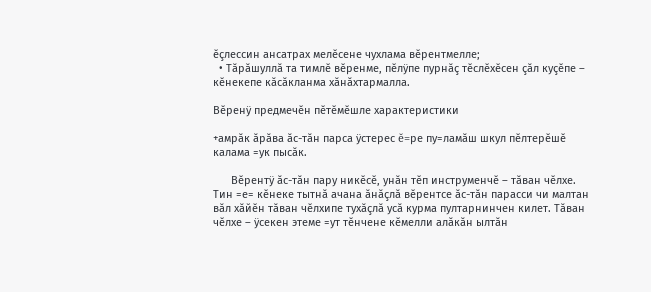ĕçлессин ансатрах мелĕсене чухлама вĕрентмелле;
  • Тăрăшуллă та тимлĕ вĕренме, пĕлÿпе пурнăç тĕслĕхĕсен çăл куçĕпе – кĕнекепе кăсăкланма хăнăхтармалла.

Вĕренÿ предмечĕн пĕтĕмĕшле характеристики

+амрăк ăрăва ăс-тăн парса ӱстерес ĕ=ре пу=ламăш шкул пĕлтерĕшĕ калама =ук пысăк.

      Вĕрентӱ ăс-тăн пару никĕсĕ, унăн тĕп инструменчĕ – тăван чĕлхе. Тин =е= кĕнеке тытнă ачана ăнăçлă вĕрентсе ăс-тăн парасси чи малтан вăл хăйĕн тăван чĕлхипе тухăçлă усă курма пултарнинчен килет. Тăван чĕлхе – ӱсекен этеме =ут тĕнчене кĕмелли алăкăн ылтăн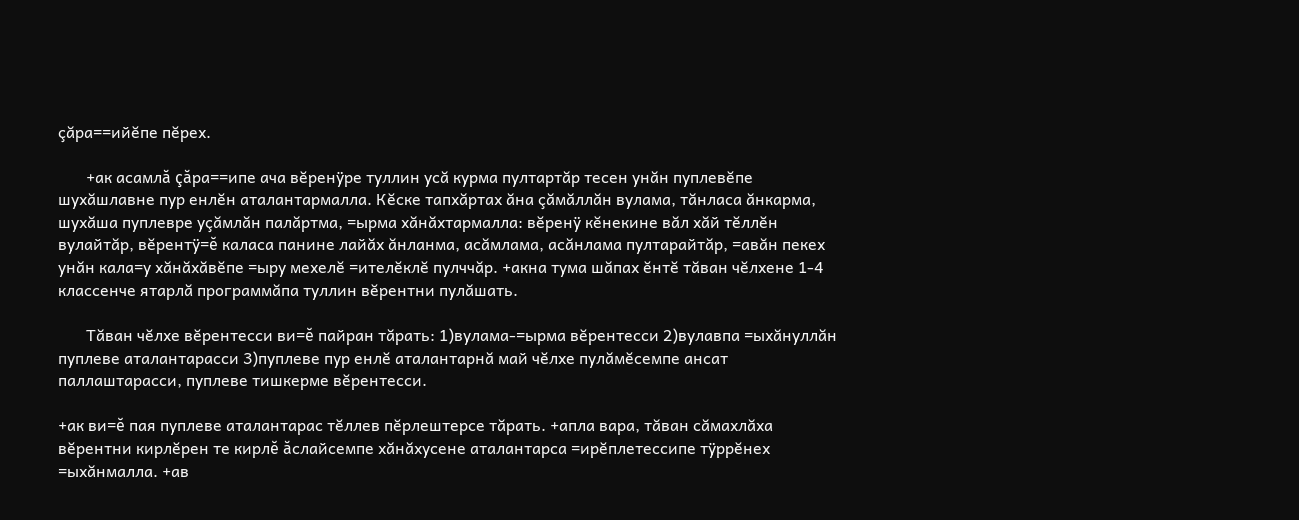çăра==ийĕпе пĕрех.

       +ак асамлă çăра==ипе ача вĕренӱре туллин усă курма пултартăр тесен унăн пуплевĕпе шухăшлавне пур енлĕн аталантармалла. Кĕске тапхăртах ăна çăмăллăн вулама, тăнласа ăнкарма, шухăша пуплевре уçăмлăн палăртма, =ырма хăнăхтармалла: вĕренӱ кĕнекине вăл хăй тĕллĕн вулайтăр, вĕрентӱ=ĕ каласа панине лайăх ăнланма, асăмлама, асăнлама пултарайтăр, =авăн пекех унăн кала=у хăнăхăвĕпе =ыру мехелĕ =ителĕклĕ пулччăр. +акна тума шăпах ĕнтĕ тăван чĕлхене 1-4 классенче ятарлă программăпа туллин вĕрентни пулăшать.

       Тăван чĕлхе вĕрентесси ви=ĕ пайран тăрать: 1)вулама-=ырма вĕрентесси 2)вулавпа =ыхăнуллăн пуплеве аталантарасси 3)пуплеве пур енлĕ аталантарнă май чĕлхе пулăмĕсемпе ансат паллаштарасси, пуплеве тишкерме вĕрентесси.

+ак ви=ĕ пая пуплеве аталантарас тĕллев пĕрлештерсе тăрать. +апла вара, тăван сăмахлăха вĕрентни кирлĕрен те кирлĕ ăслайсемпе хăнăхусене аталантарса =ирĕплетессипе тӱррĕнех =ыхăнмалла. +ав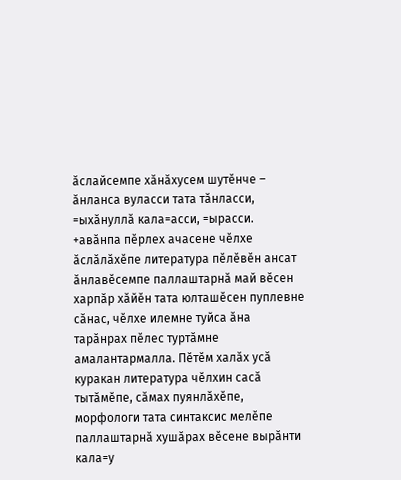ăслайсемпе хăнăхусем шутĕнче – ăнланса вуласси тата тăнласси, =ыхăнуллă кала=асси, =ырасси. +авăнпа пĕрлех ачасене чĕлхе ăслăлăхĕпе литература пĕлĕвĕн ансат ăнлавĕсемпе паллаштарнă май вĕсен харпăр хăйĕн тата юлташĕсен пуплевне сăнас, чĕлхе илемне туйса ăна тарăнрах пĕлес туртăмне амалантармалла. Пĕтĕм халăх усă куракан литература чĕлхин сасă тытăмĕпе, сăмах пуянлăхĕпе, морфологи тата синтаксис мелĕпе паллаштарнă хушăрах вĕсене вырăнти кала=у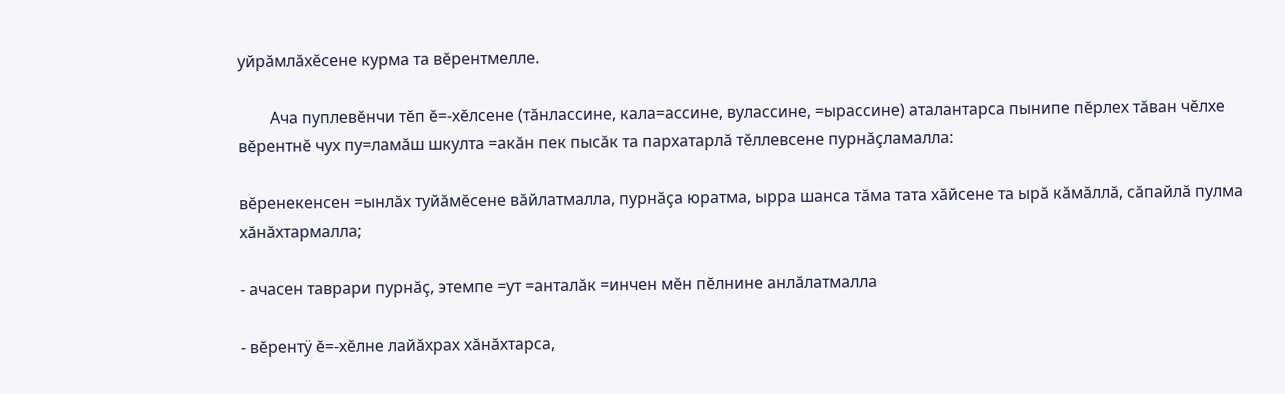уйрăмлăхĕсене курма та вĕрентмелле.

        Ача пуплевĕнчи тĕп ĕ=-хĕлсене (тăнлассине, кала=ассине, вулассине, =ырассине) аталантарса пынипе пĕрлех тăван чĕлхе вĕрентнĕ чух пу=ламăш шкулта =акăн пек пысăк та пархатарлă тĕллевсене пурнăçламалла:

вĕренекенсен =ынлăх туйăмĕсене вăйлатмалла, пурнăçа юратма, ырра шанса тăма тата хăйсене та ырă кăмăллă, сăпайлă пулма хăнăхтармалла;

- ачасен таврари пурнăç, этемпе =ут =анталăк =инчен мĕн пĕлнине анлăлатмалла

- вĕрентӱ ĕ=-хĕлне лайăхрах хăнăхтарса,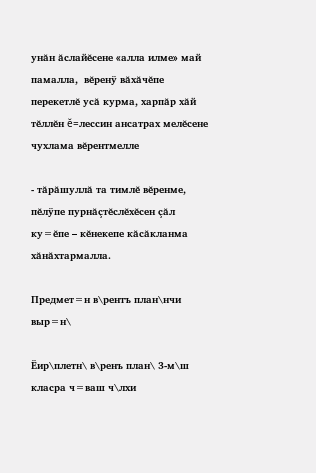унăн ăслайĕсене «алла илме» май памалла,  вĕренӱ вăхăчĕпе перекетлĕ усă курма, харпăр хăй тĕллĕн ĕ=лессин ансатрах мелĕсене чухлама вĕрентмелле

- тăрăшуллă та тимлĕ вĕренме, пĕлӱпе пурнăçтĕслĕхĕсен çăл ку=ĕпе – кĕнекепе кăсăкланма хăнăхтармалла.

Предмет=н в\рентъ план\нчи выр=н\

Ёир\плетн\ в\ренъ план\ 3-м\ш класра ч=ваш ч\лхи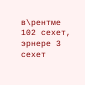в\рентме 102 сехет, эрнере 3 сехет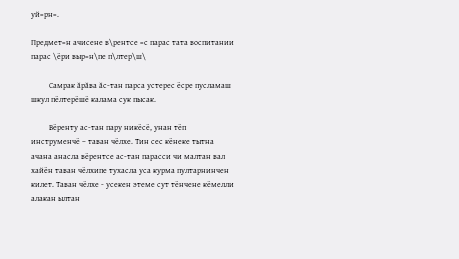уй=рн=.

Предмет=н ачисене в\рентсе =с парас тата воспитании парас \ёри выр=н\пе п\лтер\ш\

         Cамрак ăрăва ăс-тан парса устерес ёсре пусламаш шкул пёлтерёшё калама сук пысак.

         Вёренту ас-тан пару никёсё, унан тёп инструменчё – таван чёлхе. Тин сeс кёнеке тытна ачана анасла вёрентсе ас-тан парасси чи малтан вал хайён таван чёлхипе тухасла уса курма пултарнинчен килет. Таван чёлхе - усекен этеме сут тёнчене кёмелли алакан ылтан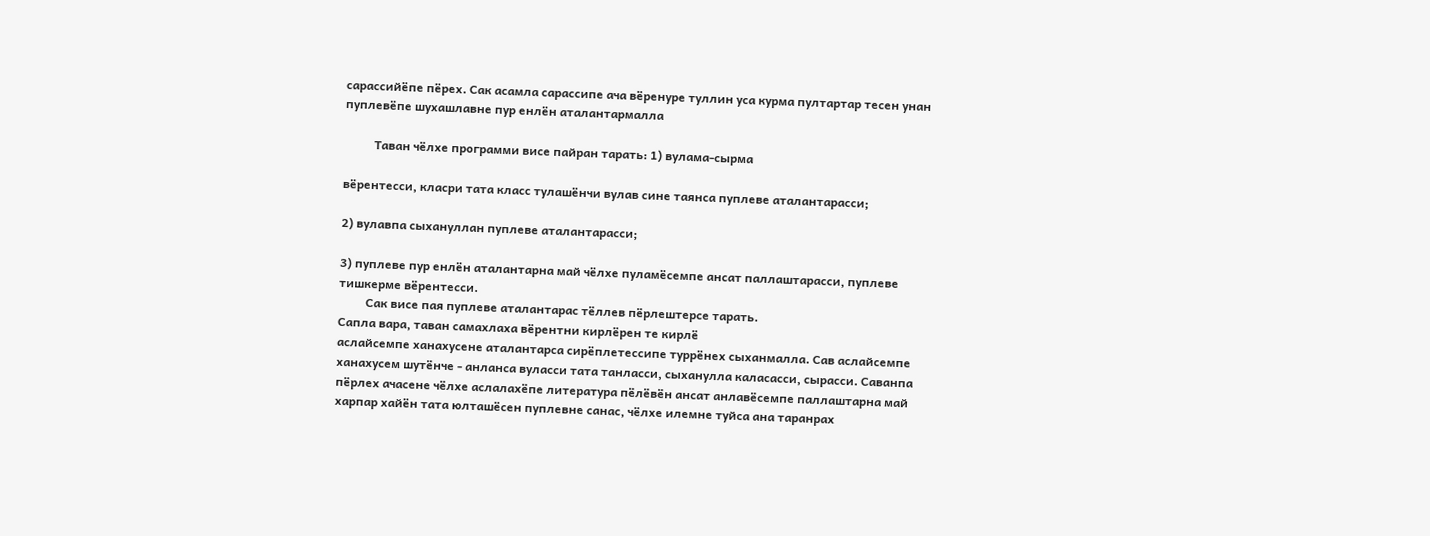сарассийёпе пёрех. Сак асамла сарассипе ача вёренуре туллин уса курма пултартар тесен унан пуплевёпе шухашлавне пур енлён аталантармалла

          Таван чёлхе программи висе пайран тарать: 1) вулама-сырма

вёрентесси, класри тата класс тулашёнчи вулав сине таянса пуплеве аталантарасси;

2) вулавпа сыхануллан пуплеве аталантарасси;

3) пуплеве пур енлён аталантарна май чёлхе пуламёсемпе ансат паллаштарасси, пуплеве тишкерме вёрентесси.
         Сак висе пая пуплеве аталантарас тёллев пёрлештерсе тарать.
Сапла вара, таван самахлаха вёрентни кирлёрен те кирлё
аслайсемпе ханахусене аталантарса сирёплетессипе туррёнех сыханмалла. Сав аслайсемпе ханахусем шутёнче - анланса вуласси тата танласси, сыханулла каласасси, сырасси. Саванпа пёрлех ачасене чёлхе аслалахёпе литература пёлёвён ансат анлавёсемпе паллаштарна май харпар хайён тата юлташёсен пуплевне санас, чёлхе илемне туйса ана таранрах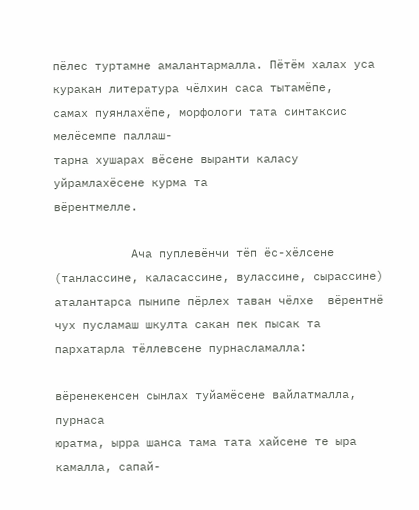пёлес туртамне амалантармалла. Пётём халах уса куракан литература чёлхин саса тытамёпе,
самах пуянлахёпе, морфологи тата синтаксис мелёсемпе паллаш-
тарна хушарах вёсене выранти каласу уйрамлахёсене курма та
вёрентмелле.

           Ача пуплевёнчи тёп ёс-хёлсене (танлассине, каласассине, вулассине, сырассине) аталантарса пынипе пёрлех таван чёлхе  вёрентнё чух пусламаш шкулта сакан пек пысак та пархатарла тёллевсене пурнасламалла:

вёренекенсен сынлах туйамёсене вайлатмалла, пурнаса
юратма, ырра шанса тама тата хайсене те ыра камалла, сапай-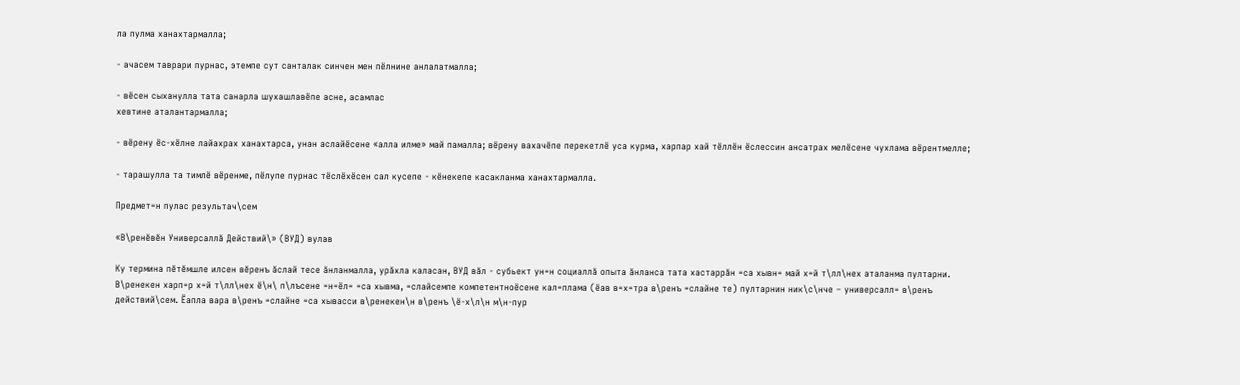ла пулма ханахтармалла;

- ачасем таврари пурнас, этемпе сут санталак синчен мен пёлнине анлалатмалла;

- вёсен сыханулла тата санарла шухашлавёпе асне, асамлас
хевтине аталантармалла;

- вёрену ёс-хёлне лайахрах ханахтарса, унан аслайёсене «алла илме» май памалла; вёрену вахачёпе перекетлё уса курма, харпар хай тёллён ёслессин ансатрах мелёсене чухлама вёрентмелле;

- тарашулла та тимлё вёренме, пёлупе пурнас тёслёхёсен сал кусепе - кёнекепе касакланма ханахтармалла.

Предмет=н пулас результач\сем

«В\ренĕвĕн Универсаллă Действий\» (ВУД) вулав

Ку термина пĕтĕмшле илсен вĕренъ ăслай тесе ăнланмалла, урăхла каласан, ВУД вăл - субьект ун=н социаллă опыта ăнланса тата хастаррăн =са хывн= май х=й т\лл\нех аталанма пултарни. В\ренекен харп=р х=й т\лл\нех ё\н\ п\лъсене =н=ёл= =са хывма, =слайсемпе компетентноёсене кал=плама (ёав в=х=тра в\ренъ =слайне те) пултарнин ник\с\нче – универсалл= в\ренъ действий\сем. Ёапла вара в\ренъ =слайне =са хывасси в\ренекен\н в\ренъ \ё-х\л\н м\н-пур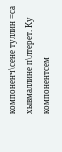компоненч\сене туллин =са хывмаллине п\лтерет. Ку компонентсем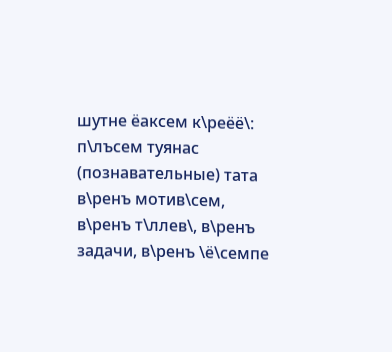шутне ёаксем к\реёё\: п\лъсем туянас (познавательные) тата в\ренъ мотив\сем, в\ренъ т\ллев\, в\ренъ задачи, в\ренъ \ё\семпе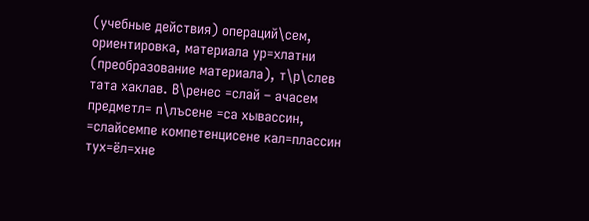(учебные действия) операций\сем, ориентировка, материала ур=хлатни (преобразование материала), т\р\слев тата хаклав. В\ренес =слай – ачасем предметл= п\лъсене =са хывассин, =слайсемпе компетенцисене кал=плассин тух=ёл=хне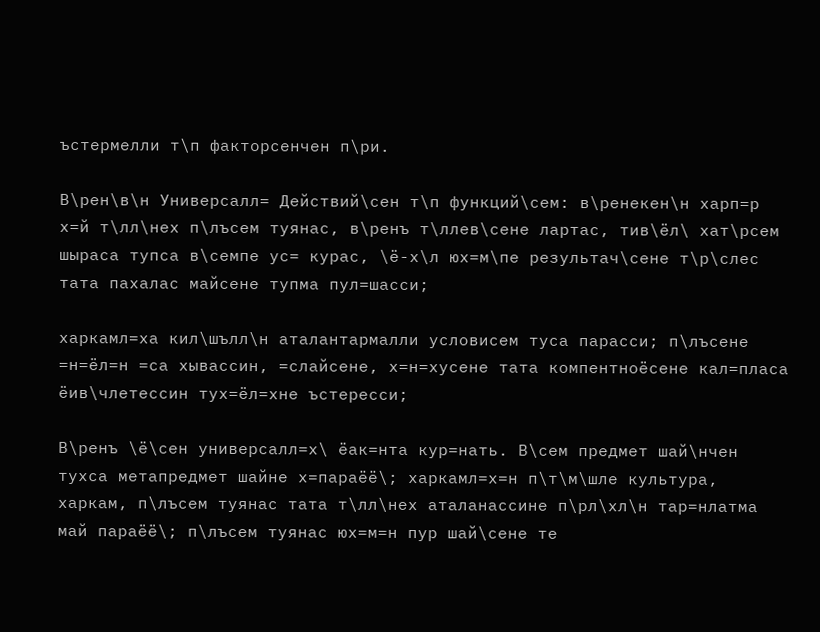ъстермелли т\п факторсенчен п\ри.

В\рен\в\н Универсалл= Действий\сен т\п функций\сем: в\ренекен\н харп=р х=й т\лл\нех п\лъсем туянас, в\ренъ т\ллев\сене лартас, тив\ёл\ хат\рсем шыраса тупса в\семпе ус= курас, \ё-х\л юх=м\пе результач\сене т\р\слес тата пахалас майсене тупма пул=шасси;

харкамл=ха кил\шълл\н аталантармалли условисем туса парасси; п\лъсене =н=ёл=н =са хывассин, =слайсене, х=н=хусене тата компентноёсене кал=пласа ёив\члетессин тух=ёл=хне ъстересси;

В\ренъ \ё\сен универсалл=х\ ёак=нта кур=нать. В\сем предмет шай\нчен тухса метапредмет шайне х=параёё\; харкамл=х=н п\т\м\шле культура, харкам, п\лъсем туянас тата т\лл\нех аталанассине п\рл\хл\н тар=нлатма май параёё\; п\лъсем туянас юх=м=н пур шай\сене те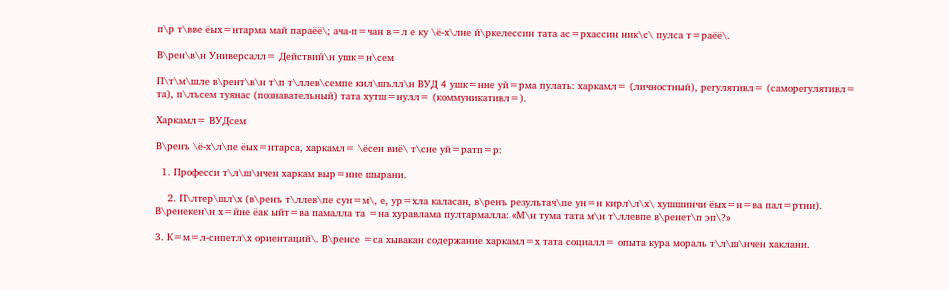п\р т\вве ёых=нтарма май параёё\; ача-п=чан в=л е ку \ё-х\лне й\ркелессин тата ас=рхассин ник\с\ пулса т=раёё\.

В\рен\в\н Универсалл= Действий\н ушк=н\сем

П\т\м\шле в\рент\в\н т\п т\ллев\семпе кил\шълл\н ВУД 4 ушк=нне уй=рма пулать: харкамл= (личностный), регулятивл= (саморегулятивл= та), п\лъсем туянас (познавательный) тата хутш=нулл= (коммуникативл=).

Харкамл= ВУДсем

В\ренъ \ё-х\л\пе ёых=нтарса, харкамл= \ёсен виё\ т\сне уй=ратп=р:

  1. Професси т\л\ш\нчен харкам выр=нне шырани.

    2. П\лтер\шл\х (в\ренъ т\ллев\пе сун=м\, е, ур=хла каласан, в\ренъ результач\пе ун=н кирл\л\х\ хушшинчи ёых=н=ва пал=ртни). В\ренекен\н х=йне ёак ыйт=ва памалла та =на хуравлама пултармалла: «М\н тума тата м\н т\ллевпе в\ренет\п эп\?»

3. К=м=л-сипетл\х ориентаций\. В\ренсе =са хывакан содержание харкамл=х тата социалл= опыта кура мораль т\л\ш\нчен хаклани.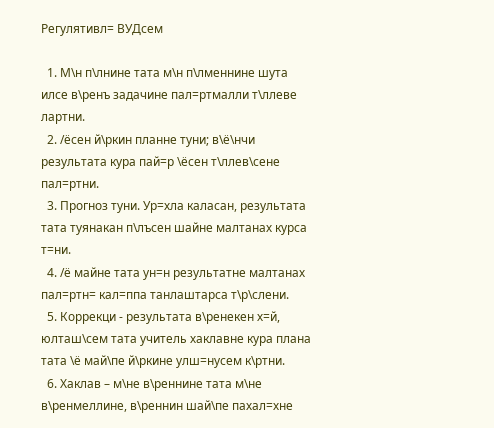Регулятивл= ВУДсем

  1. М\н п\лнине тата м\н п\лменнине шута илсе в\ренъ задачине пал=ртмалли т\ллеве лартни.
  2. /ёсен й\ркин планне туни; в\ё\нчи результата кура пай=р \ёсен т\ллев\сене пал=ртни.
  3. Прогноз туни. Ур=хла каласан, результата тата туянакан п\лъсен шайне малтанах курса т=ни.
  4. /ё майне тата ун=н результатне малтанах пал=ртн= кал=ппа танлаштарса т\р\слени.
  5. Коррекци - результата в\ренекен х=й, юлташ\сем тата учитель хаклавне кура плана тата \ё май\пе й\ркине улш=нусем к\ртни.
  6. Хаклав – м\не в\реннине тата м\не в\ренмеллине, в\реннин шай\пе пахал=хне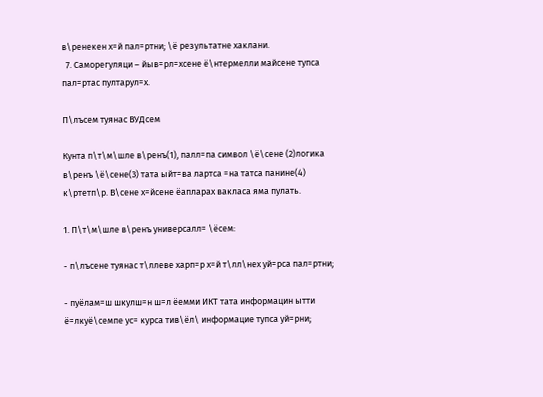в\ренекен х=й пал=ртни; \ё результатне хаклани.
  7. Саморегуляци – йыв=рл=хсене ё\нтермелли майсене тупса пал=ртас пултарул=х.

П\лъсем туянас ВУДсем

Кунта п\т\м\шле в\ренъ(1), палл=па символ \ё\сене (2)логика в\ренъ \ё\сене(3) тата ыйт=ва лартса =на татса панине(4) к\ртетп\р. В\сене х=йсене ёапларах вакласа яма пулать.

1. П\т\м\шле в\ренъ универсалл= \ёсем:

- п\лъсене туянас т\ллеве харп=р х=й т\лл\нех уй=рса пал=ртни;

- пуёлам=ш шкулш=н ш=л ёемми ИКТ тата информацин ытти ё=лкуё\семпе ус= курса тив\ёл\ информацие тупса уй=рни;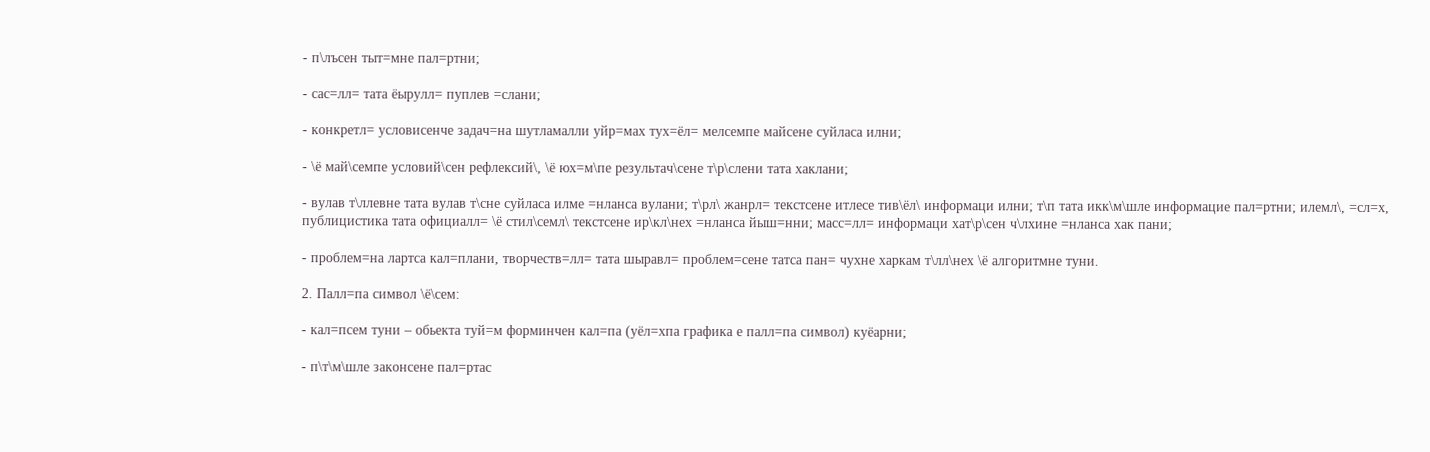- п\лъсен тыт=мне пал=ртни;

- сас=лл= тата ёырулл= пуплев =слани;

- конкретл= условисенче задач=на шутламалли уйр=мах тух=ёл= мелсемпе майсене суйласа илни;

- \ё май\семпе условий\сен рефлексий\, \ё юх=м\пе результач\сене т\р\слени тата хаклани;

- вулав т\ллевне тата вулав т\сне суйласа илме =нланса вулани; т\рл\ жанрл= текстсене итлесе тив\ёл\ информаци илни; т\п тата икк\м\шле информацие пал=ртни; илемл\, =сл=х, публицистика тата официалл= \ё стил\семл\ текстсене ир\кл\нех =нланса йыш=нни; масс=лл= информаци хат\р\сен ч\лхине =нланса хак пани;

- проблем=на лартса кал=плани, творчеств=лл= тата шыравл= проблем=сене татса пан= чухне харкам т\лл\нех \ё алгоритмне туни.

2. Палл=па символ \ё\сем:

- кал=псем туни – обьекта туй=м форминчен кал=па (уёл=хпа графика е палл=па символ) куёарни;

- п\т\м\шле законсене пал=ртас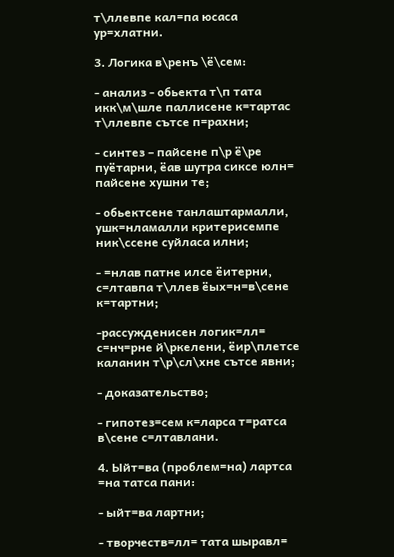т\ллевпе кал=па юсаса ур=хлатни.

3. Логика в\ренъ \ё\сем:

- анализ - обьекта т\п тата икк\м\шле паллисене к=тартас т\ллевпе сътсе п=рахни;

- синтез – пайсене п\р ё\ре пуётарни, ёав шутра сиксе юлн= пайсене хушни те;

- обьектсене танлаштармалли, ушк=нламалли критерисемпе ник\ссене суйласа илни;

- =нлав патне илсе ёитерни, с=лтавпа т\ллев ёых=н=в\сене к=тартни;

-рассужденисен логик=лл= с=нч=рне й\ркелени, ёир\плетсе каланин т\р\сл\хне сътсе явни;

- доказательство;

- гипотез=сем к=ларса т=ратса в\сене с=лтавлани.

4. Ыйт=ва (проблем=на) лартса =на татса пани:

- ыйт=ва лартни;

- творчеств=лл= тата шыравл=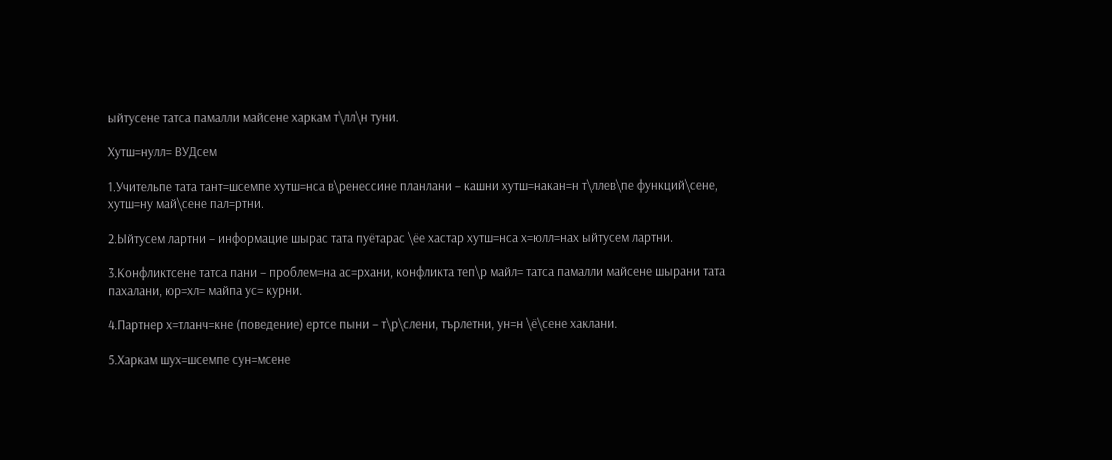ыйтусене татса памалли майсене харкам т\лл\н туни.

Хутш=нулл= ВУДсем

1.Учительпе тата тант=шсемпе хутш=нса в\ренессине планлани – кашни хутш=накан=н т\ллев\пе функций\сене, хутш=ну май\сене пал=ртни.

2.Ыйтусем лартни – информацие шырас тата пуётарас \ёе хастар хутш=нса х=юлл=нах ыйтусем лартни.

3.Конфликтсене татса пани – проблем=на ас=рхани, конфликта теп\р майл= татса памалли майсене шырани тата пахалани, юр=хл= майпа ус= курни.

4.Партнер х=тланч=кне (поведение) ертсе пыни – т\р\слени, търлетни, ун=н \ё\сене хаклани.

5.Харкам шух=шсемпе сун=мсене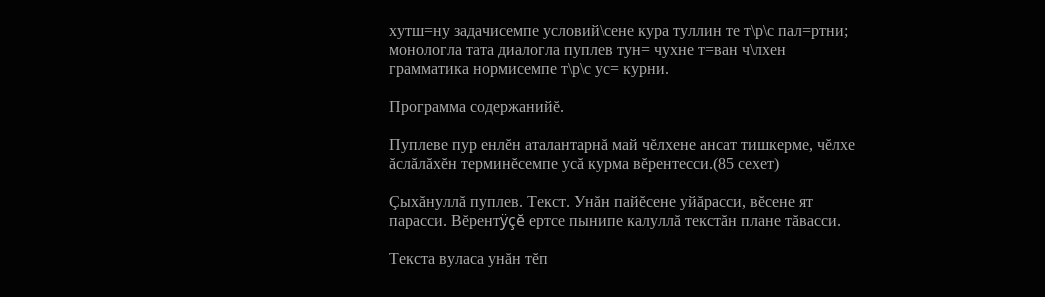хутш=ну задачисемпе условий\сене кура туллин те т\р\с пал=ртни; монологла тата диалогла пуплев тун= чухне т=ван ч\лхен грамматика нормисемпе т\р\с ус= курни.

Программа содержанийĕ.

Пуплеве пур енлĕн аталантарнă май чĕлхене ансат тишкерме, чĕлхе ăслăлăхĕн терминĕсемпе усă курма вĕрентесси.(85 сехет)

Çыхăнуллă пуплев. Текст. Унăн пайĕсене уйăрасси, вĕсене ят парасси. Вĕрентÿçĕ ертсе пынипе калуллă текстăн плане тăвасси.

Текста вуласа унăн тĕп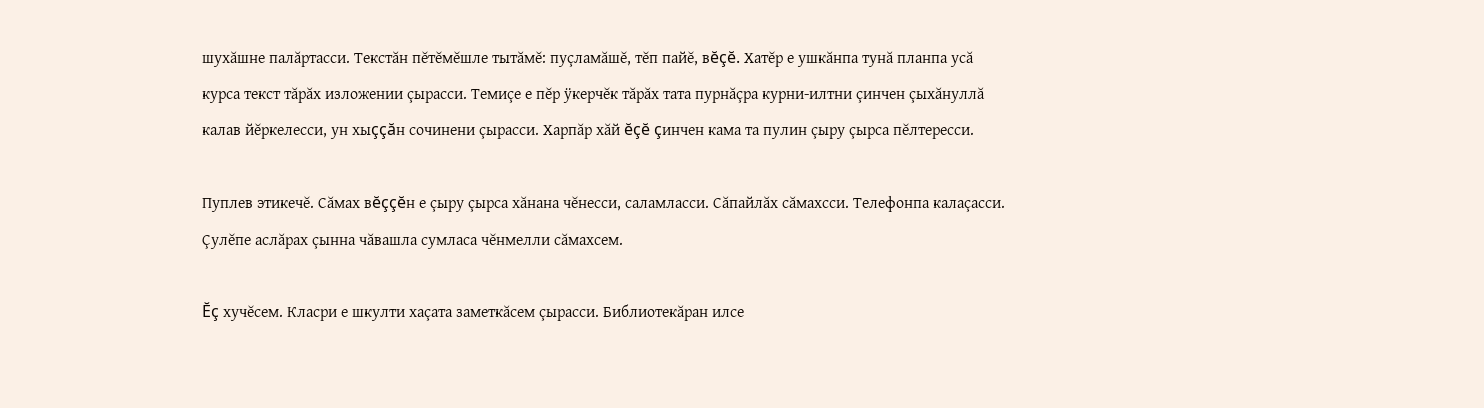шухăшне палăртасси. Текстăн пĕтĕмĕшле тытăмĕ: пуçламăшĕ, тĕп пайĕ, вĕçĕ. Хатĕр е ушкăнпа тунă планпа усă курса текст тăрăх изложении çырасси. Темиçе е пĕр ÿкерчĕк тăрăх тата пурнăçра курни-илтни çинчен çыхăнуллă калав йĕркелесси, ун хыççăн сочинени çырасси. Харпăр хăй ĕçĕ çинчен кама та пулин çыру çырса пĕлтересси.

Пуплев этикечĕ. Сăмах вĕççĕн е çыру çырса хăнана чĕнесси, саламласси. Сăпайлăх сăмахсси. Телефонпа калаçасси. Çулĕпе аслăрах çынна чăвашла сумласа чĕнмелли сăмахсем.

Ĕç хучĕсем. Класри е шкулти хаçата заметкăсем çырасси. Библиотекăран илсе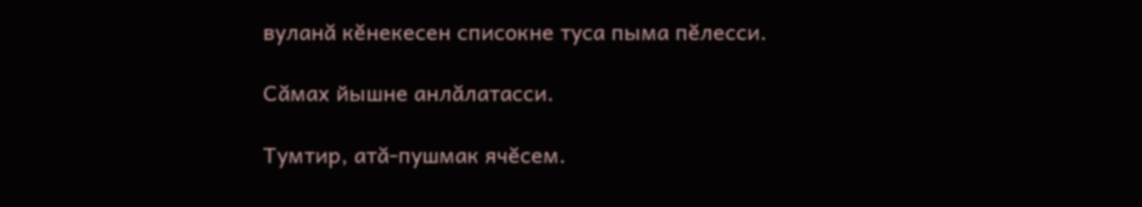вуланă кĕнекесен списокне туса пыма пĕлесси.

Сăмах йышне анлăлатасси.

Тумтир, атă-пушмак ячĕсем.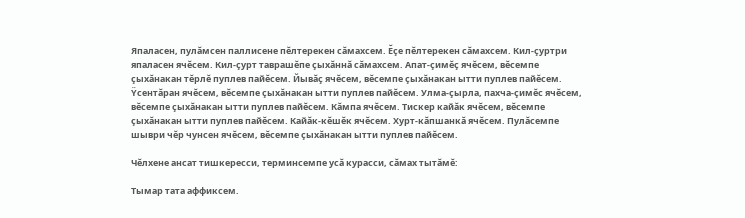Япаласен, пулăмсен паллисене пĕлтерекен сăмахсем. Ĕçе пĕлтерекен сăмахсем. Кил-çуртри япаласен ячĕсем. Кил-çурт таврашĕпе çыхăннă сăмахсем. Апат-çимĕç ячĕсем, вĕсемпе çыхăнакан тĕрлĕ пуплев пайĕсем. Йывăç ячĕсем, вĕсемпе çыхăнакан ытти пуплев пайĕсем. Ÿсентăран ячĕсем, вĕсемпе çыхăнакан ытти пуплев пайĕсем. Улма-çырла, пахча-çимĕс ячĕсем, вĕсемпе çыхăнакан ытти пуплев пайĕсем. Кăмпа ячĕсем. Тискер кайăк ячĕсем, вĕсемпе çыхăнакан ытти пуплев пайĕсем. Кайăк-кĕшĕк ячĕсем. Хурт-кăпшанкă ячĕсем. Пулăсемпе шыври чĕр чунсен ячĕсем, вĕсемпе çыхăнакан ытти пуплев пайĕсем.

Чĕлхене ансат тишкересси, терминсемпе усă курасси, сăмах тытăмĕ:

Тымар тата аффиксем.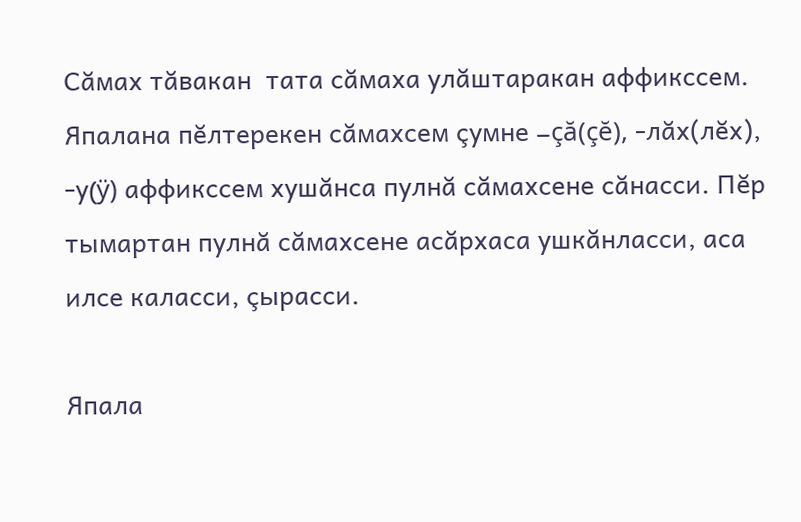Сăмах тăвакан  тата сăмаха улăштаракан аффикссем. Япалана пĕлтерекен сăмахсем çумне –çă(çĕ), -лăх(лĕх), -у(ÿ) аффикссем хушăнса пулнă сăмахсене сăнасси. Пĕр тымартан пулнă сăмахсене асăрхаса ушкăнласси, аса илсе каласси, çырасси.

Япала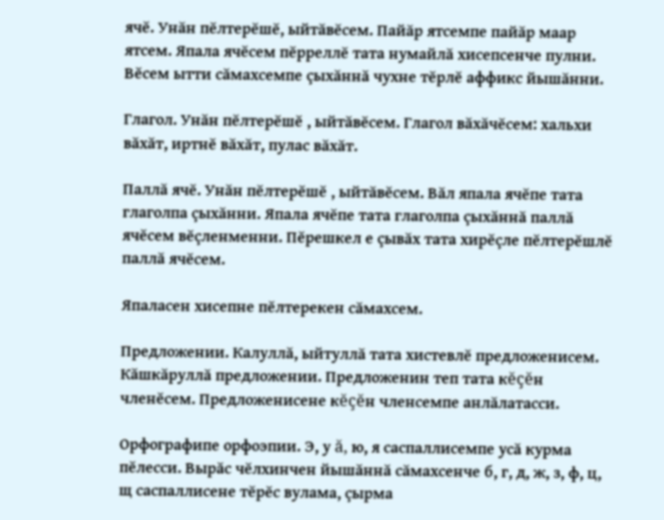ячĕ. Унăн пĕлтерĕшĕ, ыйтăвĕсем. Пайăр ятсемпе пайăр маар ятсем. Япала ячĕсем пĕрреллĕ тата нумайлă хисепсенче пулни. Вĕсем ытти сăмахсемпе çыхăннă чухне тĕрлĕ аффикс йышăнни.

Глагол. Унăн пĕлтерĕшĕ , ыйтăвĕсем. Глагол вăхăчĕсем: хальхи вăхăт, иртнĕ вăхăт, пулас вăхăт.

Паллă ячĕ. Унăн пĕлтерĕшĕ , ыйтăвĕсем. Вăл япала ячĕпе тата глаголпа çыхăнни. Япала ячĕпе тата глаголпа çыхăннă паллă ячĕсем вĕçленменни. Пĕрешкел е çывăх тата хирĕçле пĕлтерĕшлĕ паллă ячĕсем.

Япаласен хисепне пĕлтерекен сăмахсем.

Предложении. Калуллă, ыйтуллă тата хистевлĕ предложенисем. Кăшкăруллă предложении. Предложенин теп тата кĕçĕн членĕсем. Предложенисене кĕçĕн членсемпе анлăлатасси.

Орфографипе орфоэпии. Э, у ă, ю, я саспаллисемпе усă курма пĕлесси. Вырăс чĕлхинчен йышăннă сăмахсенче б, г, д, ж, з, ф, ц, щ саспаллисене тĕрĕс вулама, çырма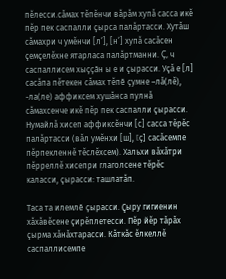пĕлесси.сăмах тĕпĕнчи вăрăм хупă сасса икĕ пĕр пек саспалли çырса палăртасси. Хутăш сăмахри ч умĕнчи [л’], [н’] хупă сасăсен çемçелĕхне ятарласа палăртманни. Ç, ч саспаллисем хыççăн ы е и çырасси. Уçă е [л] сасăпа пĕтекен сăмах тĕпĕ çумне –лă(лĕ), -ла(ле) аффиксем хушăнса пулнă сăмахсенче икĕ пĕр пек саспалли çырасси. Нумайлă хисеп аффиксĕнчи [с] сасса тĕрĕс палăртасси (вăл умĕнхи [ш], [ç] сасăсемпе пĕрпекленнĕ тĕслĕхсем). Хальхи вăхăтри пĕрреллĕ хисепри глаголсене тĕрĕс каласси, çырасси: ташлатăп.

Таса та илемлĕ çырасси. Çыру гигиенин хăхăвĕсене çирĕплетесси. Пĕр йĕр тăрăх çырма хăнăхтарасси. Кăткăс ĕлкеллĕ саспаллисемпе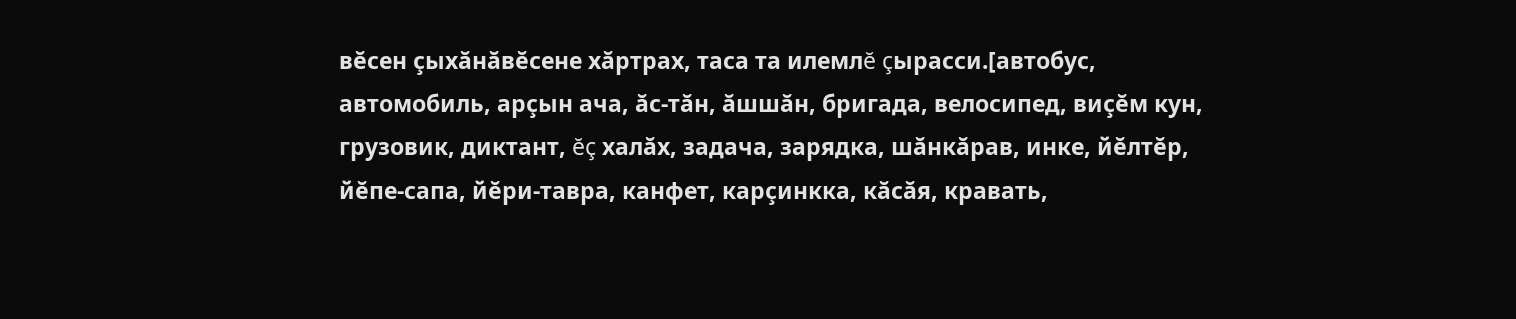вĕсен çыхăнăвĕсене хăртрах, таса та илемлĕ çырасси.[автобус, автомобиль, арçын ача, ăс-тăн, ăшшăн, бригада, велосипед, виçĕм кун, грузовик, диктант, ĕç халăх, задача, зарядка, шăнкăрав, инке, йĕлтĕр, йĕпе-сапа, йĕри-тавра, канфет, карçинкка, кăсăя, кравать,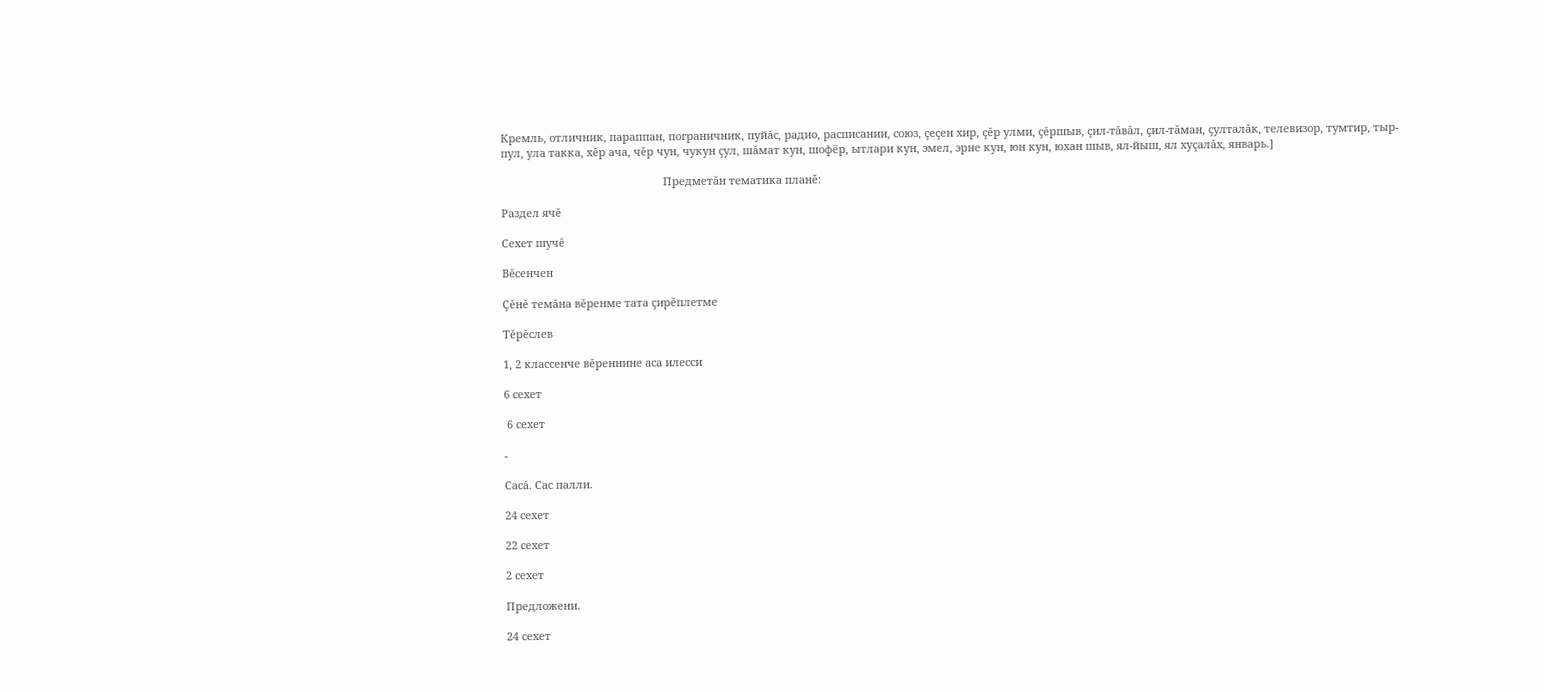Кремль, отличник, параппан, пограничник, пуйăс, радио, расписании, союз, çеçен хир, çĕр улми, çĕршыв, çил-тăвăл, çил-тăман, çулталăк, телевизор, тумтир, тыр-пул, ула такка, хĕр ача, чĕр чун, чукун çул, шăмат кун, шофёр, ытлари кун, эмел, эрне кун, юн кун, юхан шыв, ял-йыш, ял хуçалăх, январь.]

                                                      Предметăн тематика планě:

Раздел ячĕ

Сехет шучĕ

Вĕсенчен

Çĕнĕ темăна вĕренме тата çирĕплетме

Тĕрĕслев

1, 2 классенче вĕреннине аса илесси

6 сехет

 6 сехет

-

Сасă. Сас палли.

24 сехет

22 сехет

2 сехет

Предложени.

24 сехет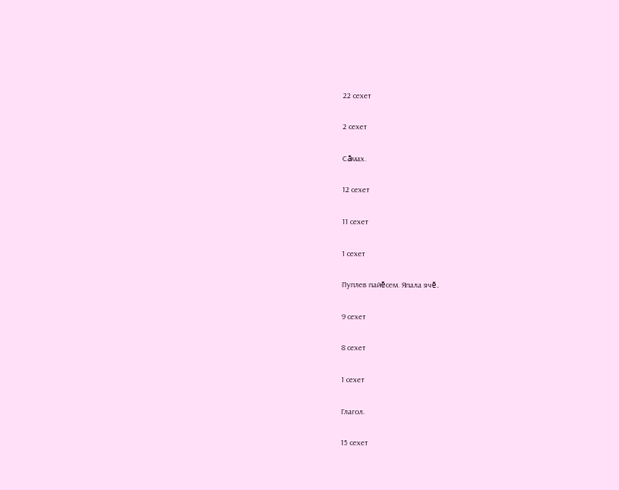22 сехет

2 сехет

Сăмах.

12 сехет

11 сехет

1 сехет

Пуплев пайĕсем. Япала ячĕ.

9 сехет

8 сехет

1 сехет

Глагол.

15 сехет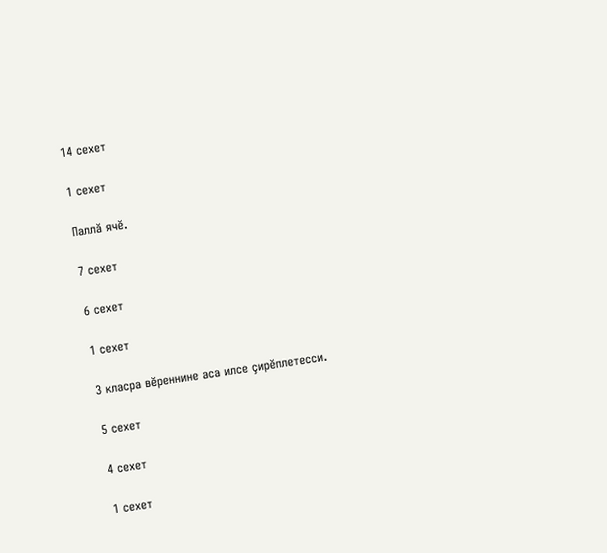14 сехет

1 сехет

Паллă ячĕ.

7 сехет

6 сехет

1 сехет

3 класра вĕреннине аса илсе çирĕплетесси.

5 сехет

4 сехет

1 сехет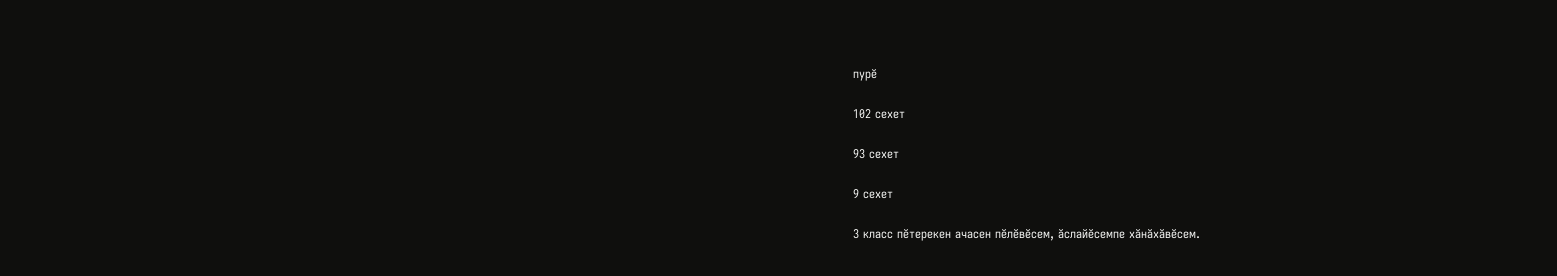пурĕ

102 сехет

93 сехет

9 сехет

3 класс пĕтерекен ачасен пĕлĕвĕсем, ăслайĕсемпе хăнăхăвĕсем.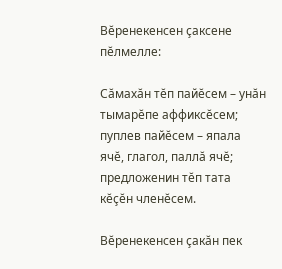Вĕренекенсен çаксене пĕлмелле:

Сăмахăн тĕп пайĕсем – унăн тымарĕпе аффиксĕсем; пуплев пайĕсем – япала ячĕ, глагол, паллă ячĕ; предложенин тĕп тата кĕçĕн членĕсем.

Вĕренекенсен çакăн пек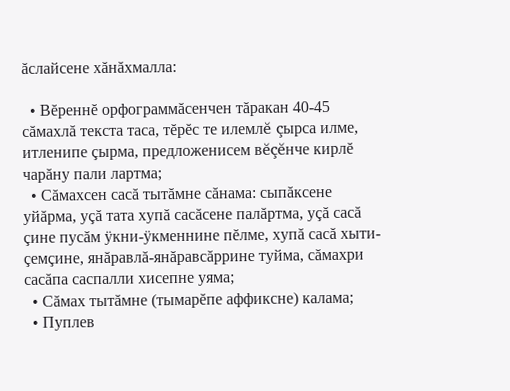ăслайсене хăнăхмалла:

  • Вĕреннĕ орфограммăсенчен тăракан 40-45 сăмахлă текста таса, тĕрĕс те илемлĕ çырса илме, итленипе çырма, предложенисем вĕçĕнче кирлĕ чарăну пали лартма;
  • Сăмахсен сасă тытăмне сăнама: сыпăксене уйăрма, уçă тата хупă сасăсене палăртма, уçă сасă çине пусăм ÿкни-ÿкменнине пĕлме, хупă сасă хыти-çемçине, янăравлă-янăравсăррине туйма, сăмахри сасăпа саспалли хисепне уяма;
  • Сăмах тытăмне (тымарĕпе аффиксне) калама;
  • Пуплев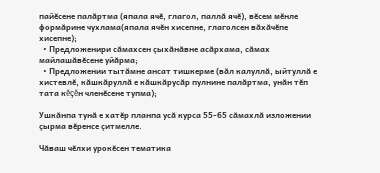пайĕсене палăртма (япала ячĕ, глагол, паллă ячĕ), вĕсем мĕнле формăрине чухлама(япала ячĕн хисепне, глаголсен вăхăчĕпе хисепне);
  • Предложенири сăмахсен çыхăнăвне асăрхама, сăмах майлашăвĕсене уйăрма;
  • Предложении тытăмне ансат тишкерме (вăл калуллă, ыйтуллă е хистевлĕ, кăшкăруллă е кăшкăрусăр пулнине палăртма, унăн тĕп тата кĕçĕн членĕсене тупма);

Ушкăнпа тунă е хатĕр планпа усă курса 55-65 сăмахлă изложении çырма вĕренсе çитмелле.

Чăваш чĕлхи урокĕсен тематика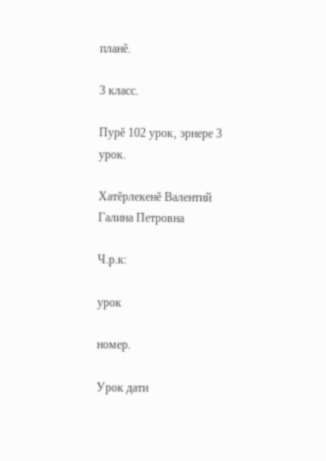планĕ.

3 класс.

Пурĕ 102 урок‚ эрнере 3 урок.

Хатĕрлекенĕ Валентий Галина Петровна

Ч.р.к:

урок

номер.

Урок дати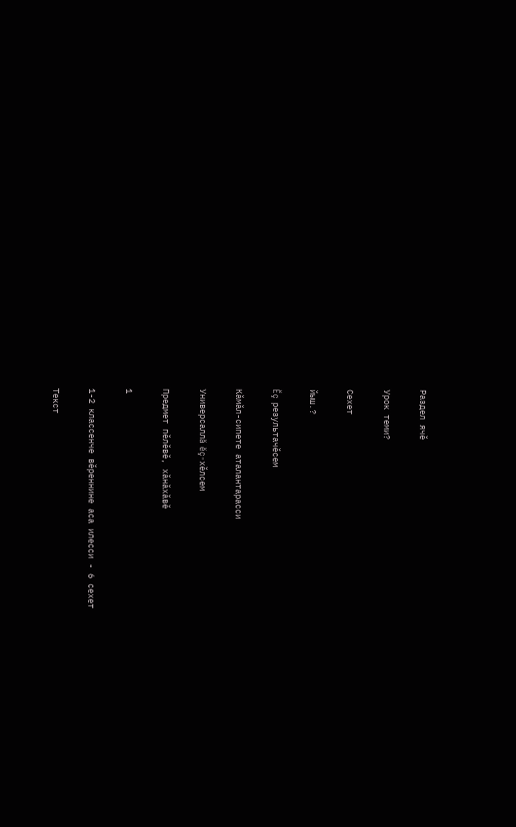Раздел ячĕ

Урок теми?

Сехет

йыш.?

Ĕç результачĕсем

Кăмăл-сипете аталантарасси

Универсаллă ĕç-хĕлсем

Предмет пĕлĕвĕ, хăнăхăвĕ

1

1-2 классенче вĕреннине аса илесси - 6 сехет

Текст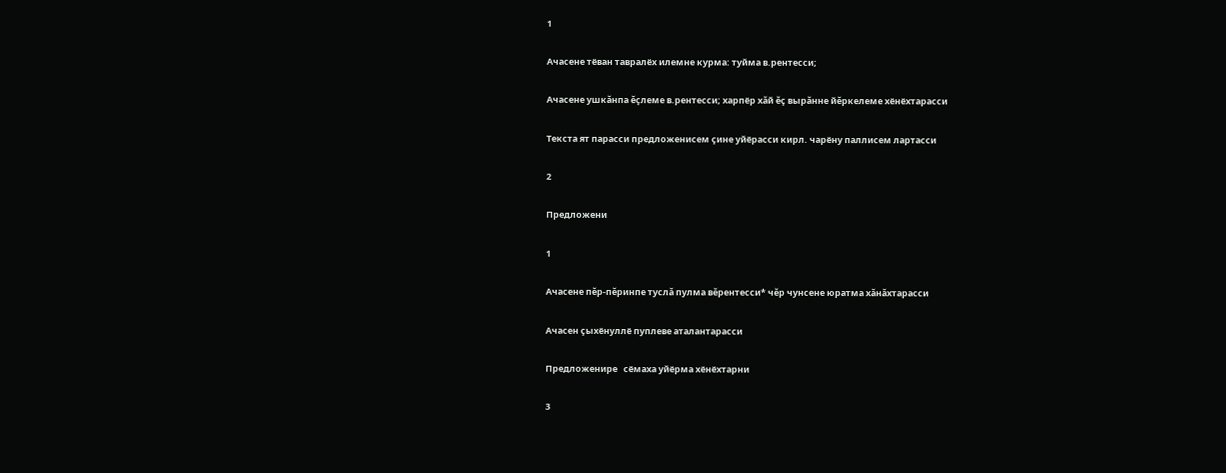1

Ачасене тёван тавралёх илемне курма: туйма в.рентесси;

Ачасене ушкăнпа ĕçлеме в.рентесси; харпёр хăй ĕç вырăнне йĕркелеме хёнёхтарасси

Текста ят парасси предложенисем çине уйёрасси кирл. чарёну паллисем лартасси

2

Предложени

1

Ачасене пĕр-пĕринпе туслă пулма вĕрентесси* чĕр чунсене юратма хăнăхтарасси

Ачасен çыхёнуллё пуплеве аталантарасси

Предложенире   сёмаха уйёрма хёнёхтарни

3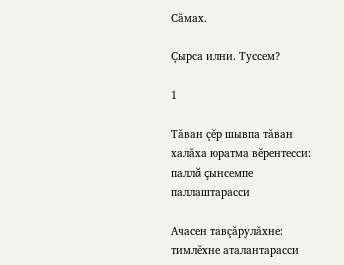Сăмах.

Çырса илни. Туссем?

1

Тăван çĕр шывпа тăван халăха юратма вĕрентесси: паллă çынсемпе паллаштарасси

Ачасен тавçăрулăхне:  тимлĕхне аталантарасси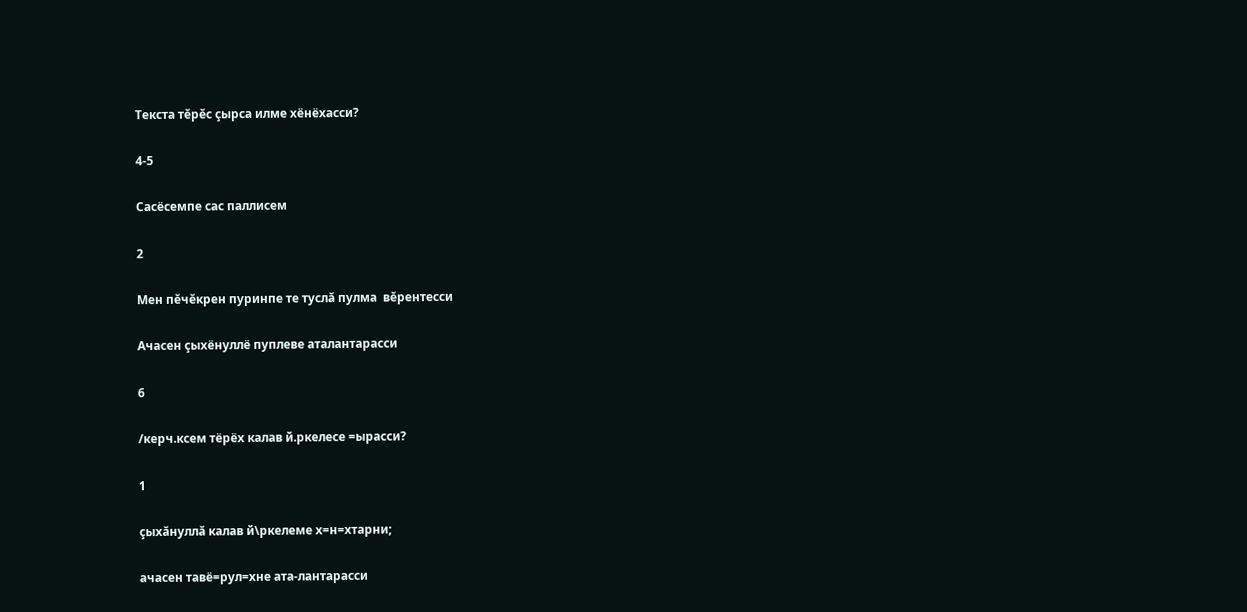Текста тĕрĕс çырса илме хёнёхасси?

4-5

Сасёсемпе сас паллисем

2

Мен пĕчĕкрен пуринпе те туслă пулма  вĕрентесси

Ачасен çыхёнуллё пуплеве аталантарасси

6

/керч.ксем тёрёх калав й.ркелесе =ырасси?

1

çыхăнуллă калав й\ркелеме х=н=хтарни;

ачасен тавё=рул=хне ата-лантарасси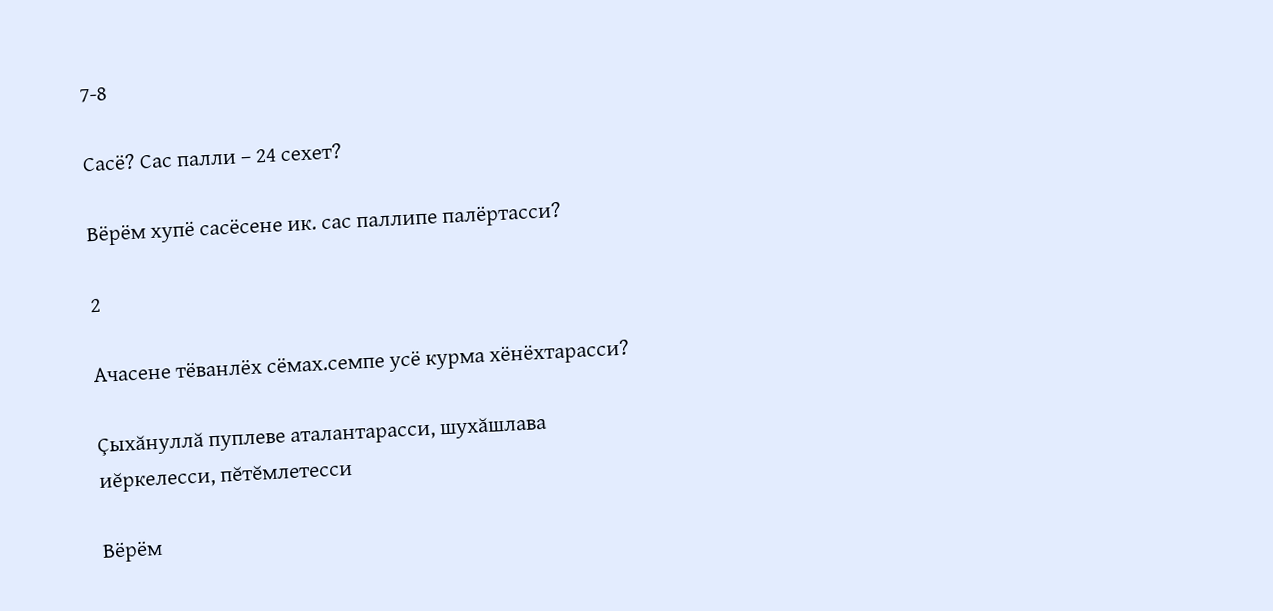7-8

Сасё? Сас палли – 24 сехет?

Вёрём хупё сасёсене ик. сас паллипе палёртасси?

2

Ачасене тёванлёх сёмах.семпе усё курма хёнёхтарасси?

Çыхăнуллă пуплеве аталантарасси, шухăшлава иĕркелесси, пĕтĕмлетесси

Вёрём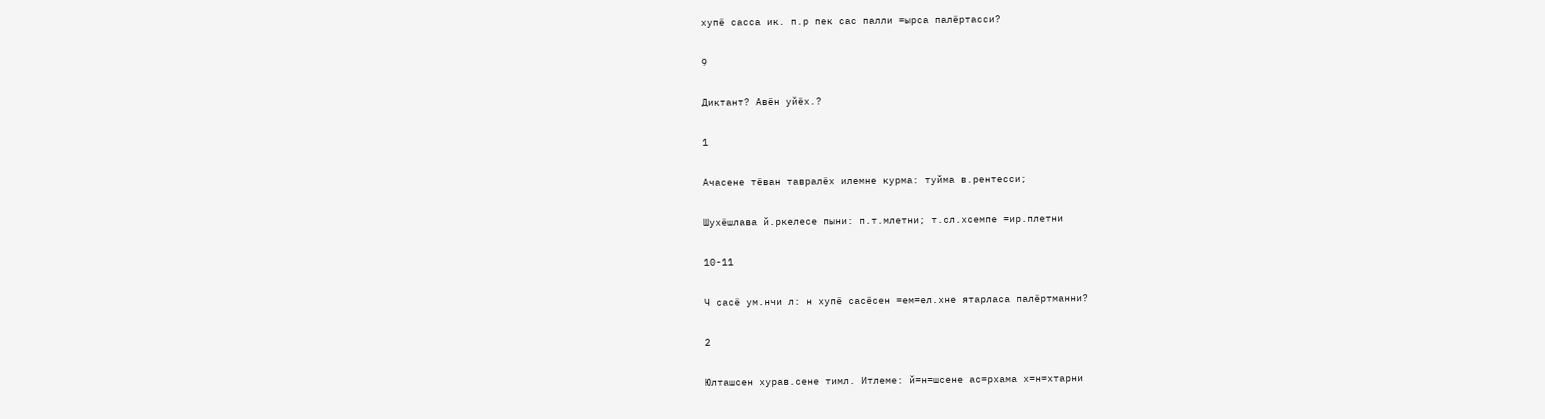хупё сасса ик. п.р пек сас палли =ырса палёртасси?

9

Диктант? Авён уйёх.?

1

Ачасене тёван тавралёх илемне курма: туйма в.рентесси;

Шухёшлава й.ркелесе пыни: п.т.млетни; т.сл.хсемпе =ир.плетни

10-11

Ч сасё ум.нчи л: н хупё сасёсен =ем=ел.хне ятарласа палёртманни?

2

Юлташсен хурав.сене тимл. Итлеме: й=н=шсене ас=рхама х=н=хтарни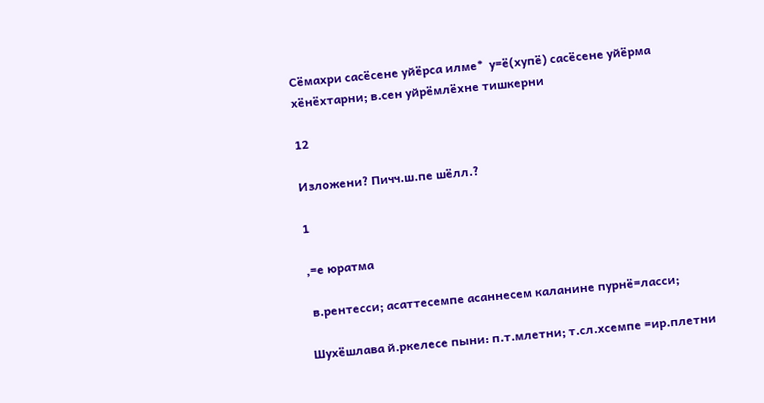Сёмахри сасёсене уйёрса илме*  у=ё(хупё) сасёсене уйёрма хёнёхтарни; в.сен уйрёмлёхне тишкерни

12

Изложени? Пичч.ш.пе шёлл.?

1

,=е юратма

 в.рентесси; асаттесемпе асаннесем каланине пурнё=ласси;

Шухёшлава й.ркелесе пыни: п.т.млетни; т.сл.хсемпе =ир.плетни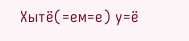Хытё(=ем=е) у=ё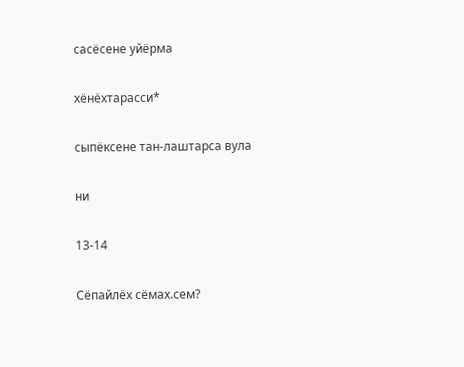сасёсене уйёрма

хёнёхтарасси*

сыпёксене тан-лаштарса вула

ни

13-14

Сёпайлёх сёмах.сем?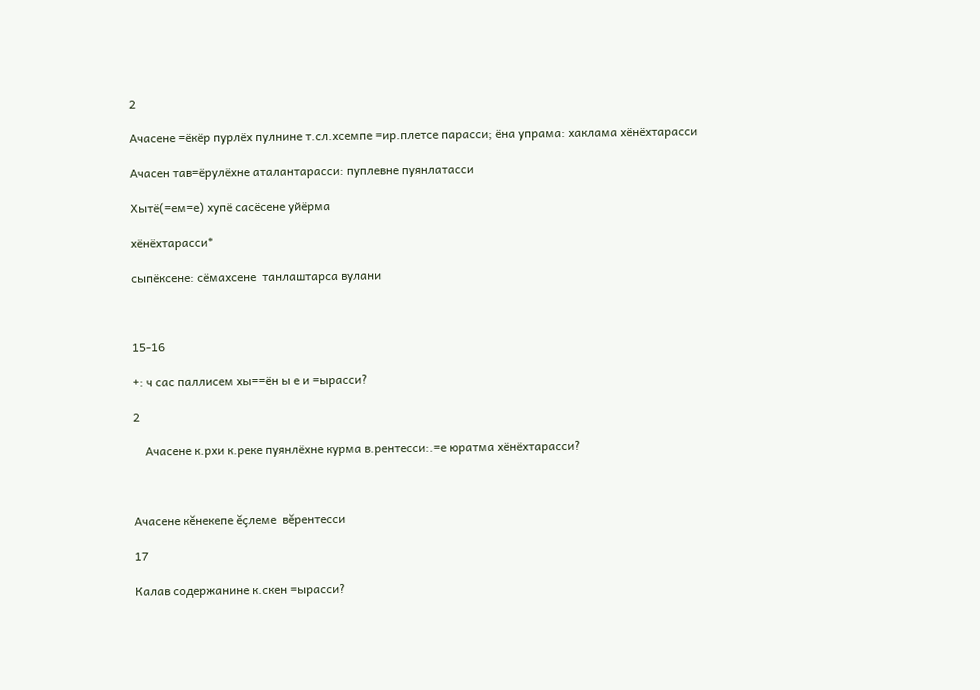2

Ачасене =ёкёр пурлёх пулнине т.сл.хсемпе =ир.плетсе парасси; ёна упрама: хаклама хёнёхтарасси

Ачасен тав=ёрулёхне аталантарасси: пуплевне пуянлатасси

Хытё(=ем=е) хупё сасёсене уйёрма

хёнёхтарасси*

сыпёксене: сёмахсене  танлаштарса вулани



15-16

+: ч сас паллисем хы==ён ы е и =ырасси?

2

    Ачасене к.рхи к.реке пуянлёхне курма в.рентесси:.=е юратма хёнёхтарасси?



Ачасене кĕнекепе ĕçлеме  вĕрентесси

17

Калав содержанине к.скен =ырасси?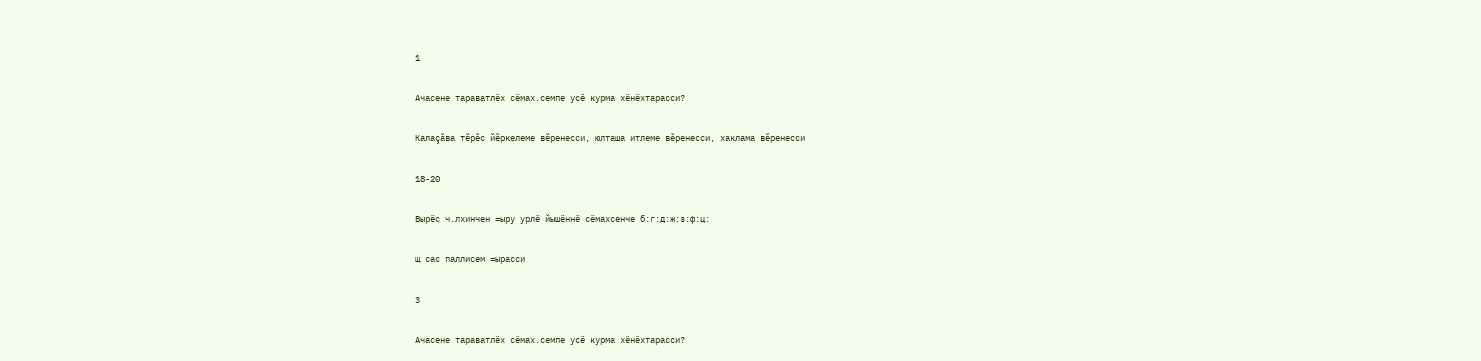1

Ачасене тараватлёх сёмах.семпе усё курма хёнёхтарасси?

Калаçăва тĕрĕс йĕркелеме вĕренесси, юлташа итлеме вĕренесси, хаклама вĕренесси

18-20

Вырёс ч.лхинчен =ыру урлё йышённё сёмахсенче б:г:д:ж:з:ф:ц:

щ сас паллисем =ырасси

3

Ачасене тараватлёх сёмах.семпе усё курма хёнёхтарасси?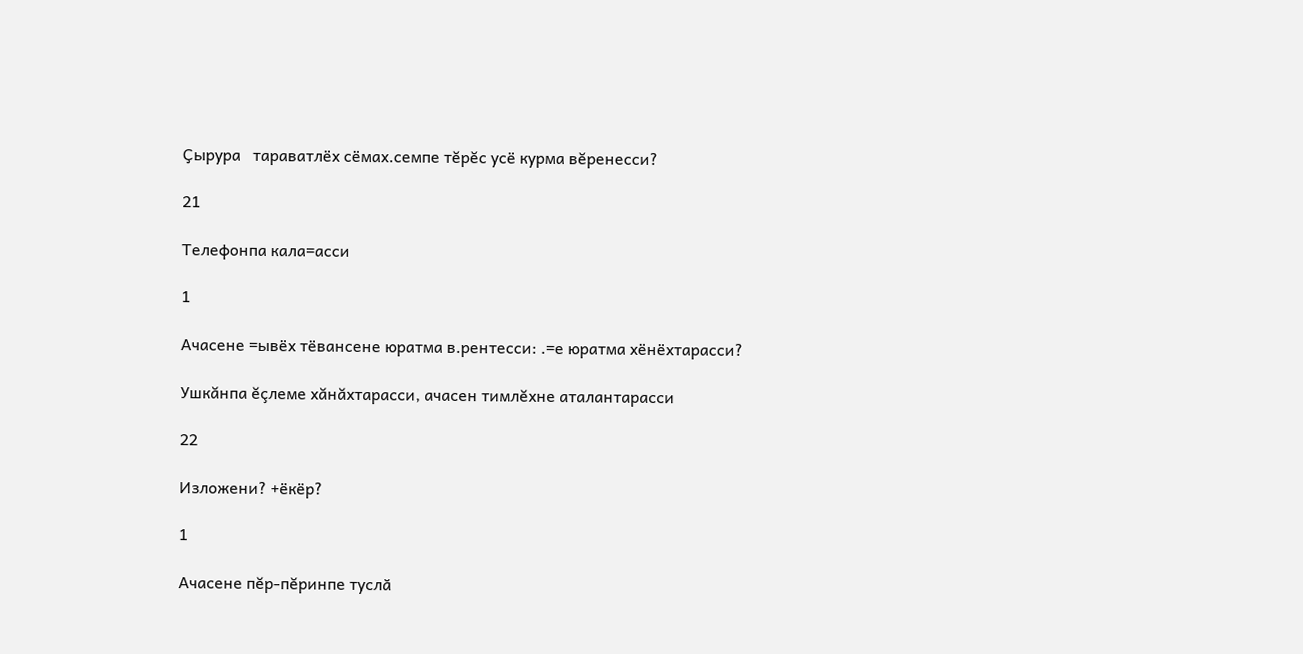Ҫырура   тараватлёх сёмах.семпе тĕрĕс усё курма вĕренесси?

21

Телефонпа кала=асси

1

Ачасене =ывёх тёвансене юратма в.рентесси: .=е юратма хёнёхтарасси?

Ушкăнпа ĕçлеме хăнăхтарасси, ачасен тимлĕхне аталантарасси

22

Изложени? +ёкёр?

1

Ачасене пĕр-пĕринпе туслӑ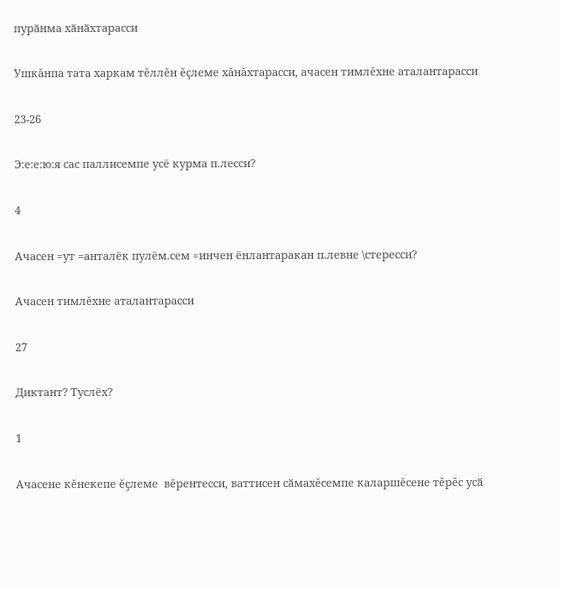пурӑнма хӑнӑхтарасси

Ушкăнпа тата харкам тĕллĕн ĕçлеме хăнăхтарасси, ачасен тимлĕхне аталантарасси

23-26

Э:е:е:ю:я сас паллисемпе усё курма п.лесси?

4

Ачасен =ут =анталёк пулём.сем =инчен ёнлантаракан п.левне \стересси?

Ачасен тимлĕхне аталантарасси

27

Диктант? Туслёх?

1

Ачасене кĕнекепе ĕçлеме  вĕрентесси, ваттисен сӑмахĕсемпе каларшĕсене тĕрĕс усӑ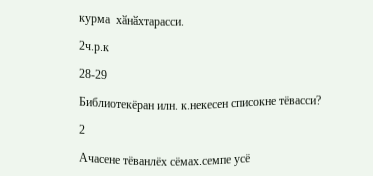курма  хӑнӑхтарасси.

2ч.р.к

28-29

Библиотекёран илн. к.некесен списокне тёвасси?

2

Ачасене тёванлёх сёмах.семпе усё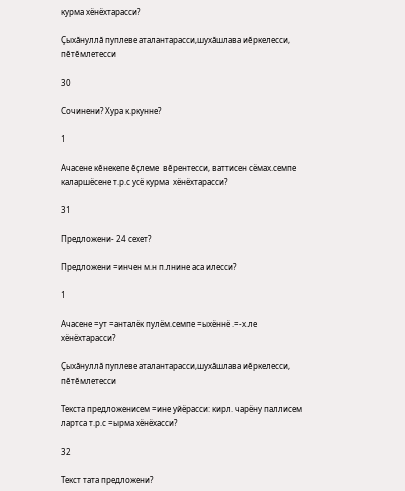курма хёнёхтарасси?

Çыхăнуллă пуплеве аталантарасси,шухăшлава иĕркелесси, пĕтĕмлетесси

30

Сочинени? Хура к.ркунне?

1

Ачасене кĕнекепе ĕçлеме  вĕрентесси, ваттисен сёмах.семпе каларшёсене т.р.с усё курма  хёнёхтарасси?

31

Предложени- 24 сехет?

Предложени =инчен м.н п.лнине аса илесси?

1

Ачасене =ут =анталёк пулём.семпе =ыхённё .=-х.ле хёнёхтарасси?

Çыхăнуллă пуплеве аталантарасси,шухăшлава иĕркелесси, пĕтĕмлетесси

Текста предложенисем =ине уйёрасси: кирл. чарёну паллисем лартса т.р.с =ырма хёнёхасси?

32

Текст тата предложени?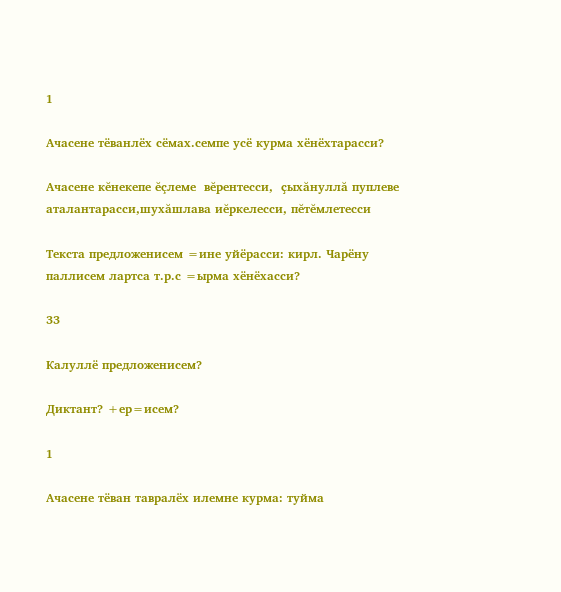1

Ачасене тёванлёх сёмах.семпе усё курма хёнёхтарасси?

Ачасене кĕнекепе ĕçлеме  вĕрентесси,  ҫыхăнуллă пуплеве аталантарасси,шухăшлава иĕркелесси, пĕтĕмлетесси

Текста предложенисем =ине уйёрасси: кирл. Чарёну паллисем лартса т.р.с =ырма хёнёхасси?

33

Калуллё предложенисем?

Диктант? +ер=исем?

1

Ачасене тёван тавралёх илемне курма: туйма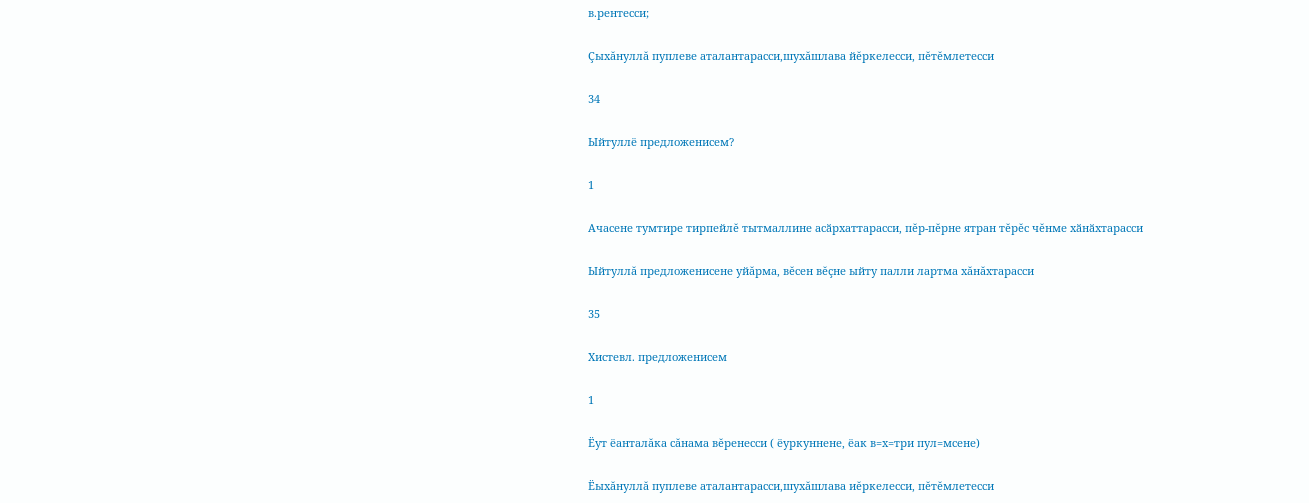в.рентесси;

Çыхăнуллă пуплеве аталантарасси,шухăшлава йĕркелесси, пĕтĕмлетесси

34

Ыйтуллё предложенисем?

1

Ачасене тумтире тирпейлĕ тытмаллине асӑрхаттарасси, пĕр-пĕрне ятран тĕрĕс чĕнме хӑнӑхтарасси

Ыйтуллă предложенисене уйăрма, вĕсен вĕçне ыйту палли лартма хăнăхтарасси

35

Хистевл. предложенисем

1

Ёут ёанталăка сăнама вĕренесси ( ёуркуннене, ёак в=х=три пул=мсене)

Ёыхăнуллă пуплеве аталантарасси,шухăшлава иĕркелесси, пĕтĕмлетесси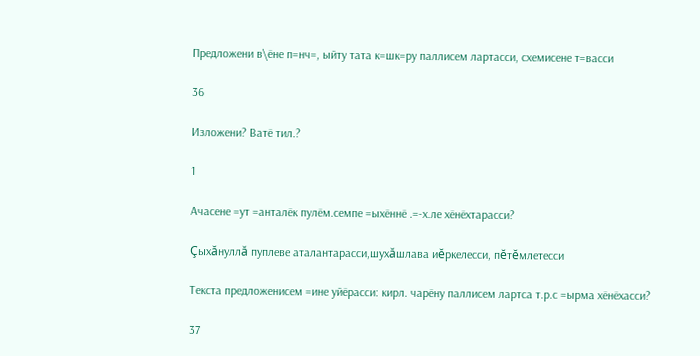Предложени в\ёне п=нч=, ыйту тата к=шк=ру паллисем лартасси, схемисене т=васси

36

Изложени? Ватё тил.?

1

Ачасене =ут =анталёк пулём.семпе =ыхённё .=-х.ле хёнёхтарасси?

Çыхăнуллă пуплеве аталантарасси,шухăшлава иĕркелесси, пĕтĕмлетесси

Текста предложенисем =ине уйёрасси: кирл. чарёну паллисем лартса т.р.с =ырма хёнёхасси?

37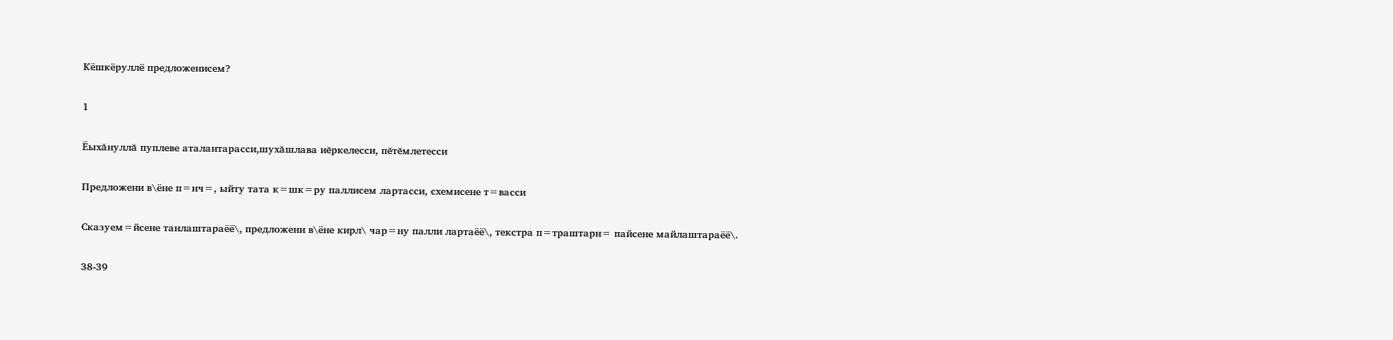Кёшкёруллё предложенисем?

1

Ёыхăнуллă пуплеве аталантарасси,шухăшлава иĕркелесси, пĕтĕмлетесси

Предложени в\ёне п=нч=, ыйту тата к=шк=ру паллисем лартасси, схемисене т=васси

Сказуем=йсене танлаштараёё\, предложени в\ёне кирл\ чар=ну палли лартаёё\, текстра п=траштарн= пайсене майлаштараёё\.

38-39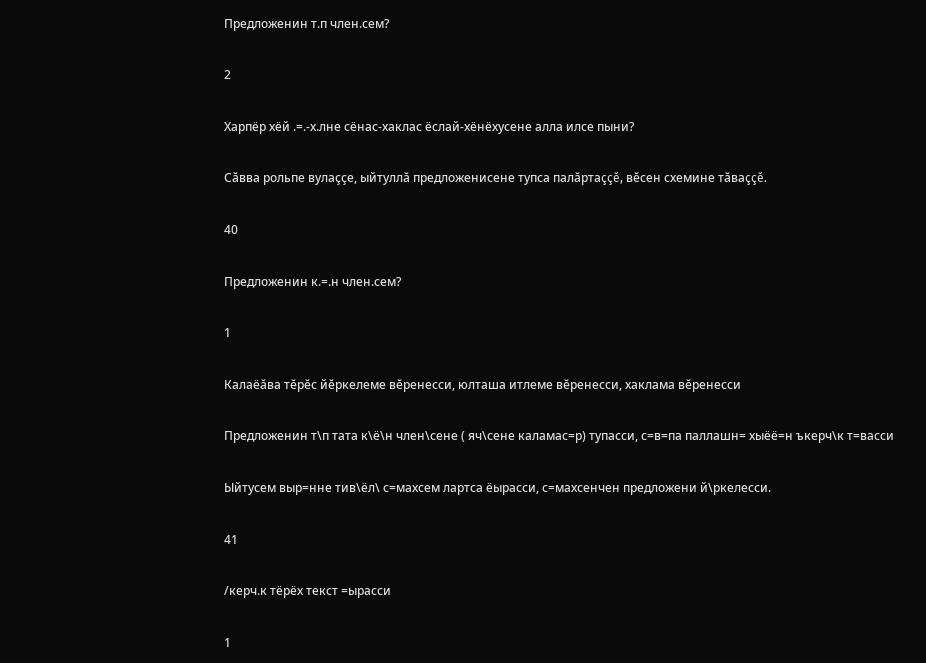Предложенин т.п член.сем?

2

Харпёр хёй .=.-х.лне сёнас-хаклас ёслай-хёнёхусене алла илсе пыни?

Сăвва рольпе вулаççе, ыйтуллă предложенисене тупса палăртаççĕ, вĕсен схемине тăваççĕ.

40

Предложенин к.=.н член.сем?

1

Калаёăва тĕрĕс йĕркелеме вĕренесси, юлташа итлеме вĕренесси, хаклама вĕренесси

Предложенин т\п тата к\ё\н член\сене ( яч\сене каламас=р) тупасси, с=в=па паллашн= хыёё=н ъкерч\к т=васси

Ыйтусем выр=нне тив\ёл\ с=махсем лартса ёырасси, с=махсенчен предложени й\ркелесси.

41

/керч.к тёрёх текст =ырасси

1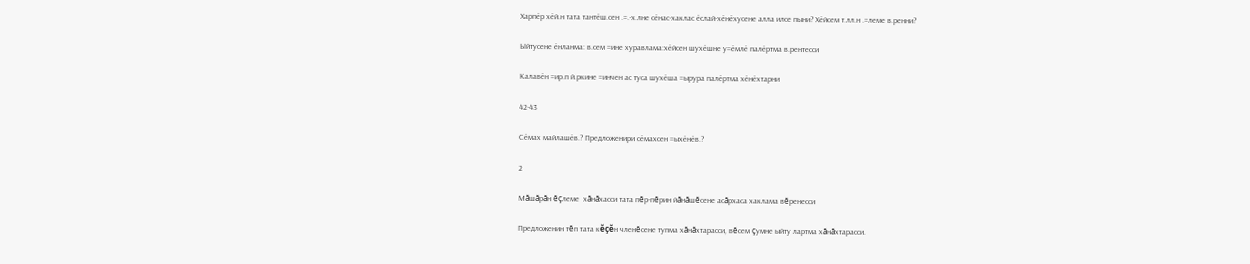Харпёр хёй.н тата тантёш.сен .=.-х.лне сёнас-хаклас ёслай-хёнёхусене алла илсе пыни? Хёйсем т.лл.н .=леме в.ренни?

Ыйтусене ёнланма: в.сем =ине хуравлама:хёйсен шухёшне у=ёмлё палёртма в.рентесси

Калавён =ир.п й.ркине =инчен ас туса шухёша =ырура палёртма хёнёхтарни

42-43

Сёмах майлашёв.? Предложенири сёмахсен =ыхёнёв.?

2

Мăшăрăн ĕçлеме  хăнăхасси тата пĕр-пĕрин йăнăшĕсене асăрхаса хаклама вĕренесси

Предложенин тĕп тата кĕçĕн членĕсене тупма хăнăхтарасси, вĕсем çумне ыйту лартма хăнăхтарасси.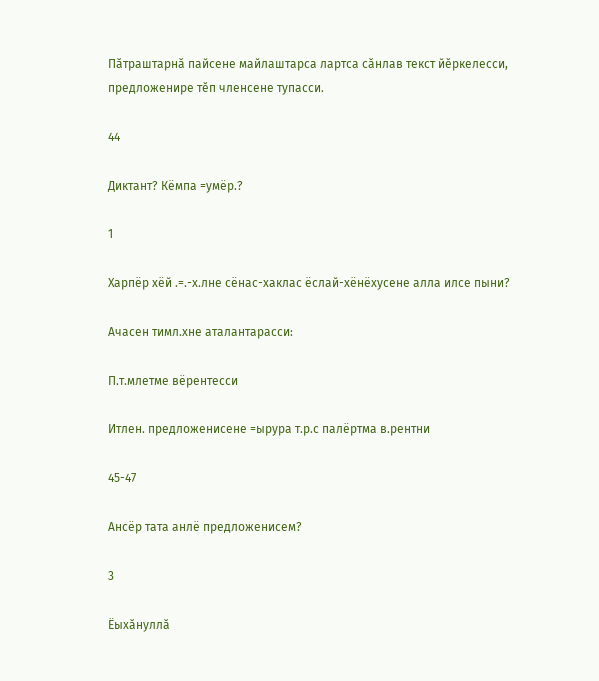Пăтраштарнă пайсене майлаштарса лартса сăнлав текст йĕркелесси, предложенире тĕп членсене тупасси.

44

Диктант? Кёмпа =умёр.?

1

Харпёр хёй .=.-х.лне сёнас-хаклас ёслай-хёнёхусене алла илсе пыни?

Ачасен тимл.хне аталантарасси:

П.т.млетме вёрентесси

Итлен. предложенисене =ырура т.р.с палёртма в.рентни

45-47

Ансёр тата анлё предложенисем?

3

Ёыхăнуллă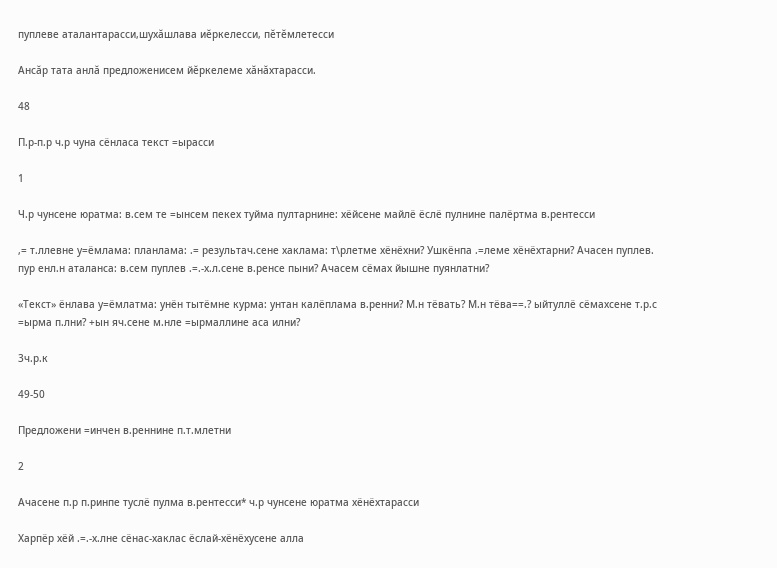пуплеве аталантарасси,шухăшлава иĕркелесси, пĕтĕмлетесси

Ансăр тата анлă предложенисем йĕркелеме хăнăхтарасси.

48

П.р-п.р ч.р чуна сёнласа текст =ырасси

1

Ч.р чунсене юратма: в.сем те =ынсем пекех туйма пултарнине: хёйсене майлё ёслё пулнине палёртма в.рентесси

,= т.ллевне у=ёмлама: планлама: .= результач.сене хаклама: т\рлетме хёнёхни? Ушкёнпа .=леме хёнёхтарни? Ачасен пуплев. пур енл.н аталанса: в.сем пуплев .=.-х.л.сене в.ренсе пыни? Ачасем сёмах йышне пуянлатни?

«Текст» ёнлава у=ёмлатма: унён тытёмне курма: унтан калёплама в.ренни? М.н тёвать? М.н тёва==.? ыйтуллё сёмахсене т.р.с =ырма п.лни? +ын яч.сене м.нле =ырмаллине аса илни?

3ч.р.к

49-50

Предложени =инчен в.реннине п.т.млетни

2

Ачасене п.р п.ринпе туслё пулма в.рентесси* ч.р чунсене юратма хёнёхтарасси

Харпёр хёй .=.-х.лне сёнас-хаклас ёслай-хёнёхусене алла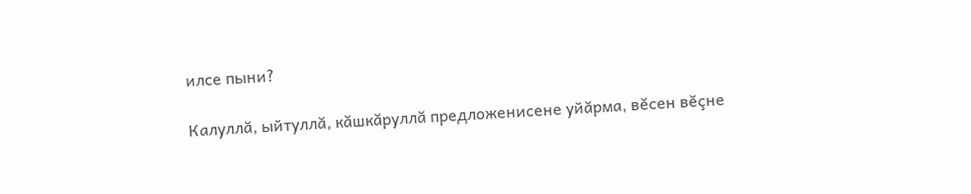илсе пыни?

Калуллă, ыйтуллă, кăшкăруллă предложенисене уйăрма, вĕсен вĕçне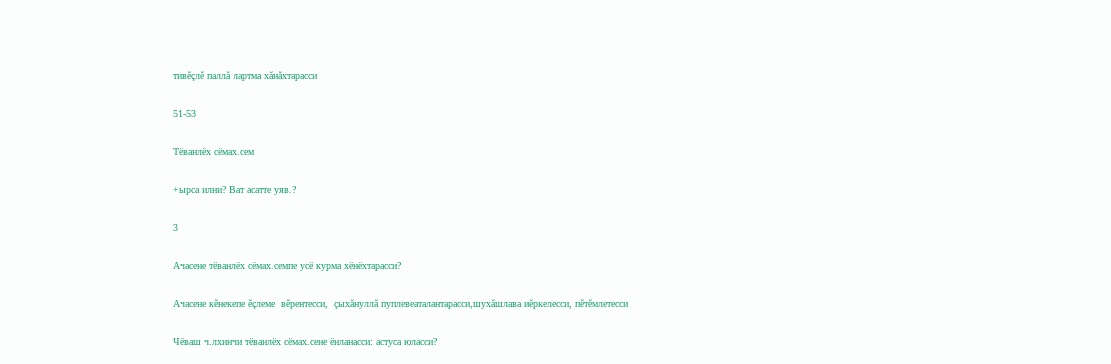тивĕçлĕ паллă лартма хăнăхтарасси

51-53

Тёванлёх сёмах.сем

+ырса илни? Ват асатте уяв.?

3

Ачасене тёванлёх сёмах.семпе усё курма хёнёхтарасси?

Ачасене кĕнекепе ĕçлеме  вĕрентесси,  ҫыхăнуллă пуплевеаталантарасси,шухăшлава иĕркелесси, пĕтĕмлетесси

Чёваш ч.лхинчи тёванлёх сёмах.сене ёнланасси: астуса юласси?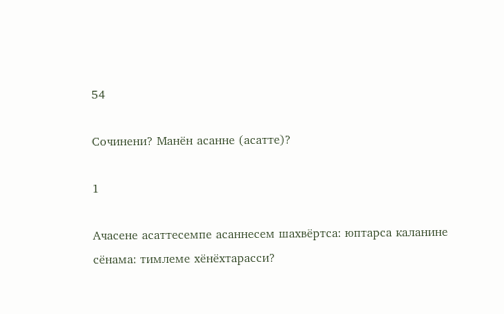54

Сочинени? Манён асанне (асатте)?

1

Ачасене асаттесемпе асаннесем шахвёртса: юптарса каланине сёнама: тимлеме хёнёхтарасси?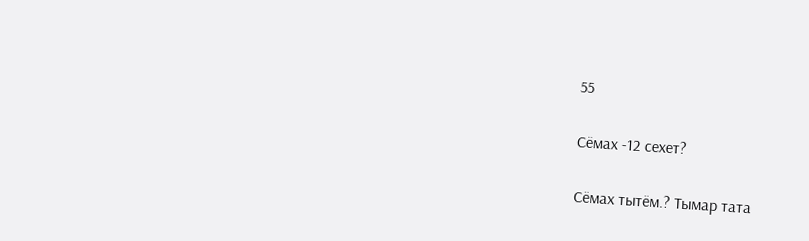55

Сёмах -12 сехет?

Сёмах тытём.? Тымар тата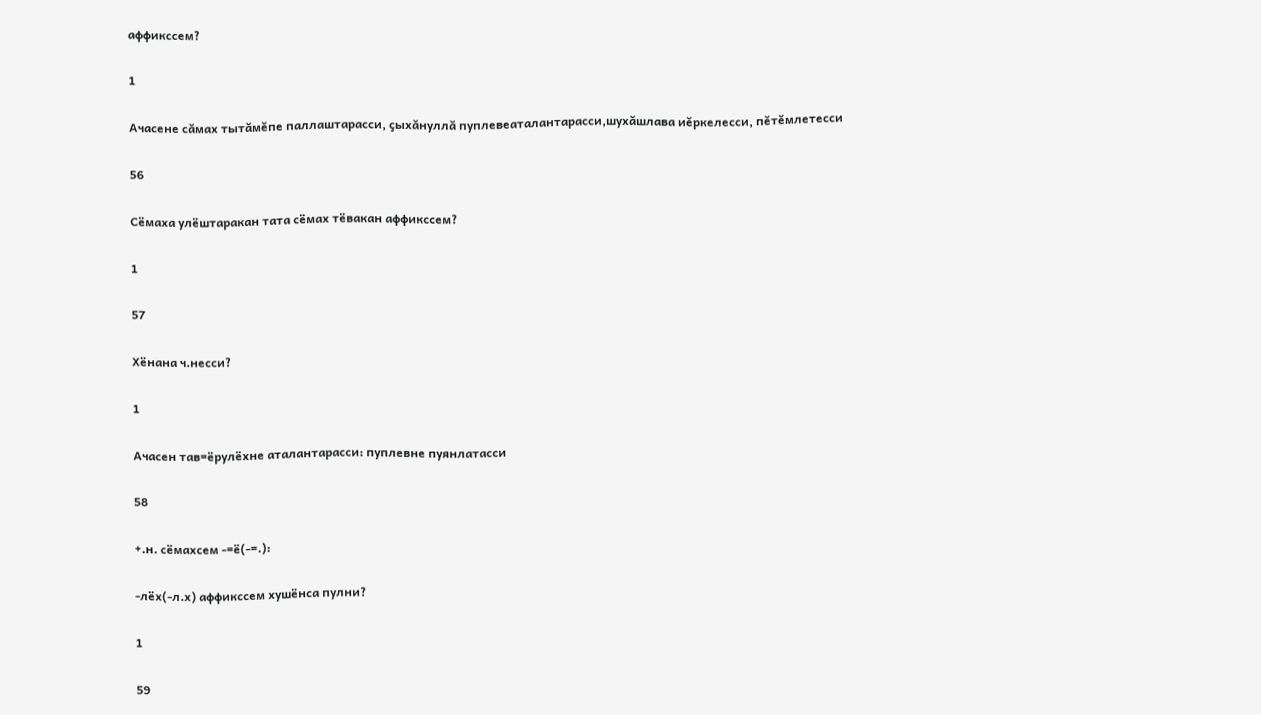аффикссем?

1

Ачасене сăмах тытăмĕпе паллаштарасси, ҫыхăнуллă пуплевеаталантарасси,шухăшлава иĕркелесси, пĕтĕмлетесси

56

Сёмаха улёштаракан тата сёмах тёвакан аффикссем?

1

57

Хёнана ч.несси?

1

Ачасен тав=ёрулёхне аталантарасси: пуплевне пуянлатасси

58

+.н. сёмахсем -=ё(-=.):

-лёх(-л.х) аффикссем хушёнса пулни?

1

59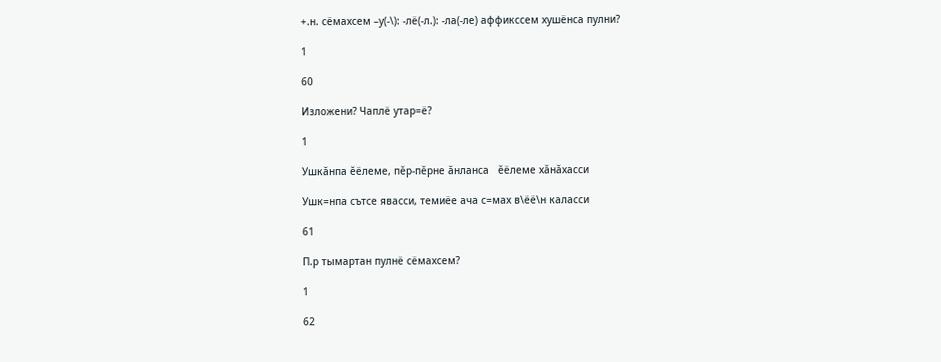+.н. сёмахсем –у(-\): -лё(-л.): -ла(-ле) аффикссем хушёнса пулни?

1

60

Изложени? Чаплё утар=ё?

1

Ушкăнпа ĕёлеме, пĕр-пĕрне ăнланса   ĕёлеме хăнăхасси

Ушк=нпа сътсе явасси, темиёе ача с=мах в\ёё\н каласси

61

П.р тымартан пулнё сёмахсем?

1

62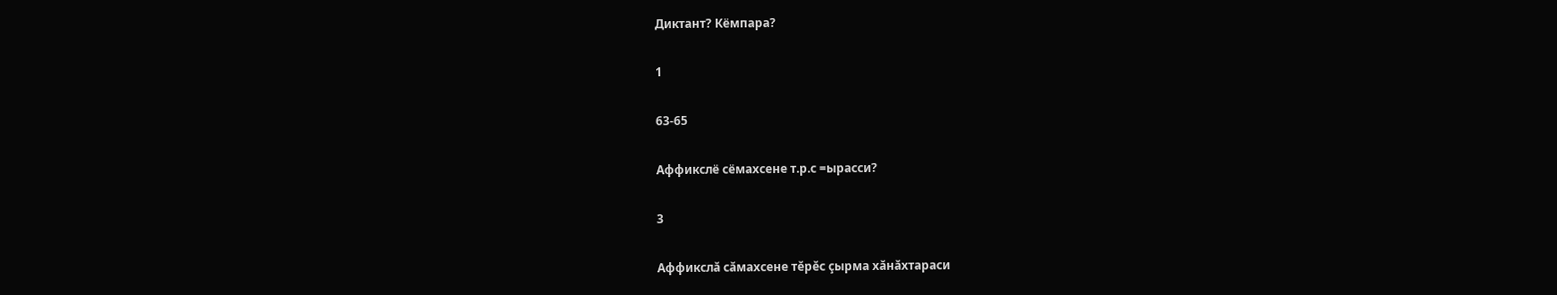Диктант? Кёмпара?

1

63-65

Аффикслё сёмахсене т.р.с =ырасси?

3

Аффикслă сăмахсене тĕрĕс çырма хăнăхтараси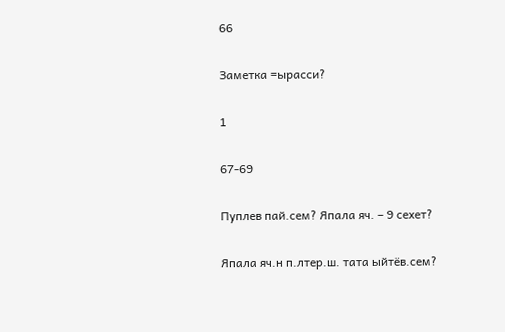66

Заметка =ырасси?

1

67-69

Пуплев пай.сем? Япала яч. – 9 сехет?

Япала яч.н п.лтер.ш. тата ыйтёв.сем?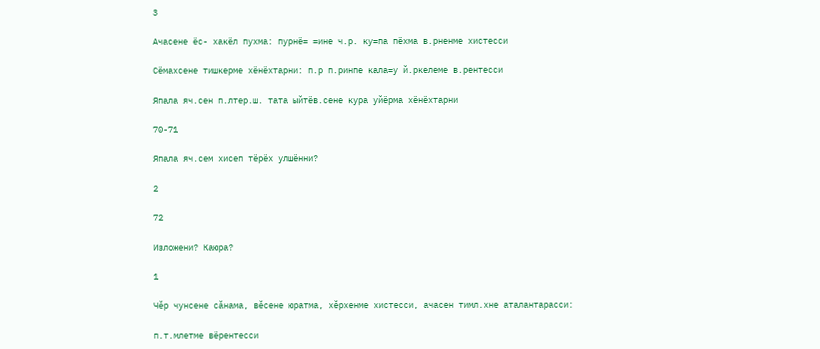3

Ачасене ёс- хакёл пухма: пурнё= =ине ч.р. ку=па пёхма в.рненме хистесси

Сёмахсене тишкерме хёнёхтарни: п.р п.ринпе кала=у й.ркелеме в.рентесси

Япала яч.сен п.лтер.ш. тата ыйтёв.сене кура уйёрма хёнёхтарни

70-71

Япала яч.сем хисеп тёрёх улшённи?

2

72

Изложени? Каюра?

1

Чĕр чунсене сăнама, вĕсене юратма, хĕрхенме хистесси, ачасен тимл.хне аталантарасси:

п.т.млетме вёрентесси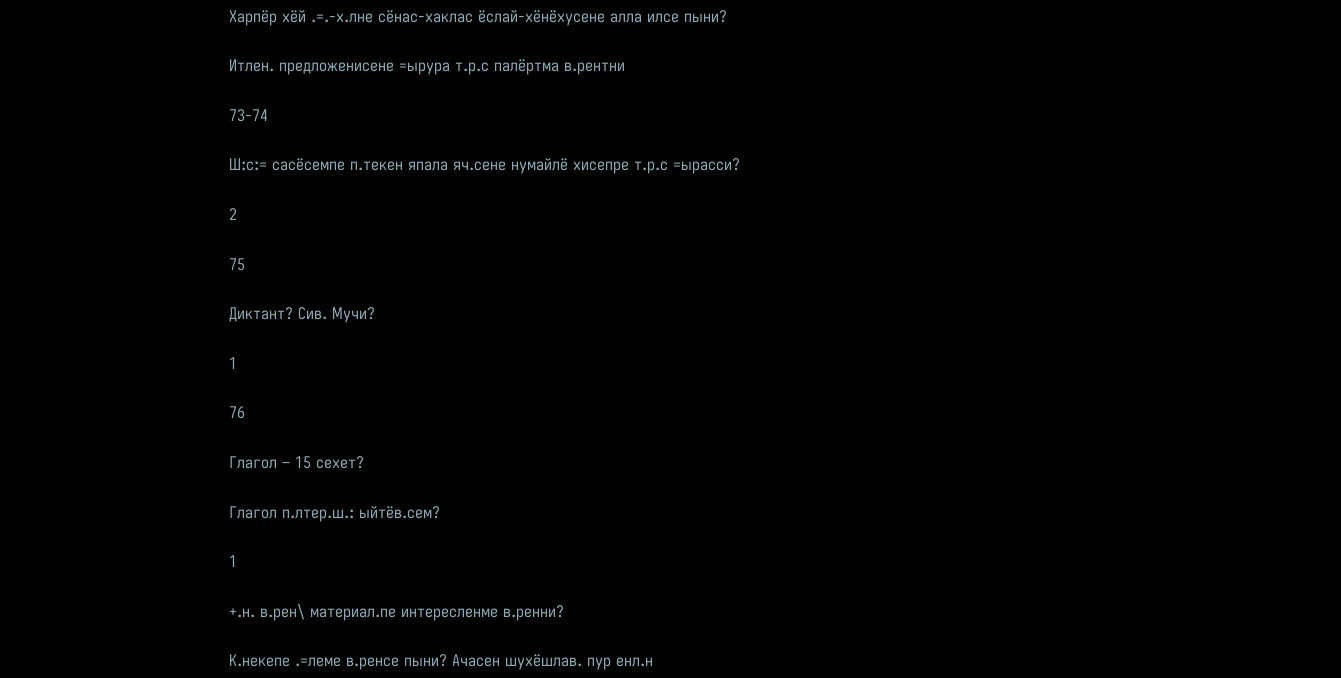Харпёр хёй .=.-х.лне сёнас-хаклас ёслай-хёнёхусене алла илсе пыни?

Итлен. предложенисене =ырура т.р.с палёртма в.рентни

73-74

Ш:с:= сасёсемпе п.текен япала яч.сене нумайлё хисепре т.р.с =ырасси?

2

75

Диктант? Сив. Мучи?

1

76

Глагол – 15 сехет?

Глагол п.лтер.ш.: ыйтёв.сем?

1

+.н. в.рен\ материал.пе интересленме в.ренни?

К.некепе .=леме в.ренсе пыни? Ачасен шухёшлав. пур енл.н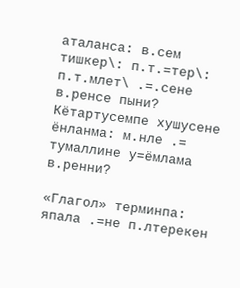аталанса: в.сем тишкер\: п.т.=тер\: п.т.млет\ .=.сене в.ренсе пыни? Кётартусемпе хушусене ёнланма: м.нле .= тумаллине у=ёмлама в.ренни?

«Глагол» терминпа: япала .=не п.лтерекен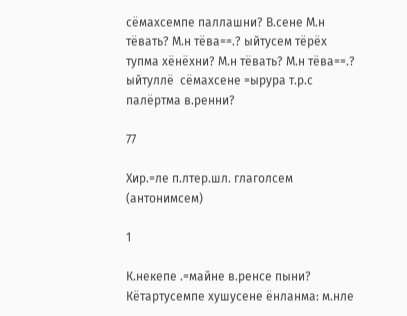сёмахсемпе паллашни? В.сене М.н тёвать? М.н тёва==.? ыйтусем тёрёх тупма хёнёхни? М.н тёвать? М.н тёва==.? ыйтуллё  сёмахсене =ырура т.р.с палёртма в.ренни?

77

Хир.=ле п.лтер.шл. глаголсем (антонимсем)

1

К.некепе .=майне в.ренсе пыни? Кётартусемпе хушусене ёнланма: м.нле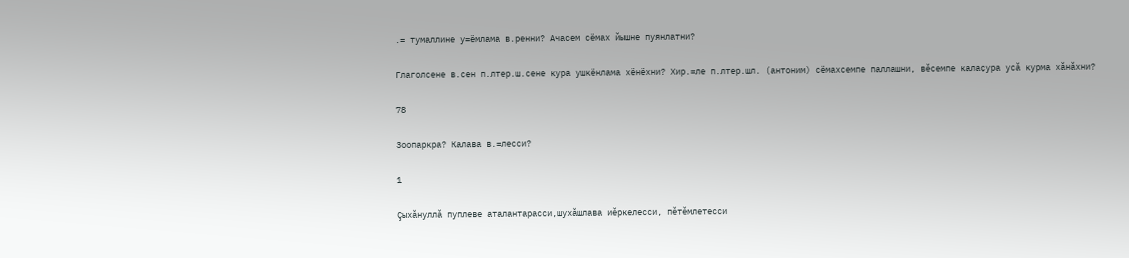.= тумаллине у=ёмлама в.ренни? Ачасем сёмах йышне пуянлатни?

Глаголсене в.сен п.лтер.ш.сене кура ушкёнлама хёнёхни? Хир.=ле п.лтер.шл. (антоним) сёмахсемпе паллашни, вĕсемпе калаҫура усӑ курма хӑнӑхни?

78

Зоопаркра? Калава в.=лесси?

1

Çыхăнуллă пуплеве аталантарасси,шухăшлава иĕркелесси, пĕтĕмлетесси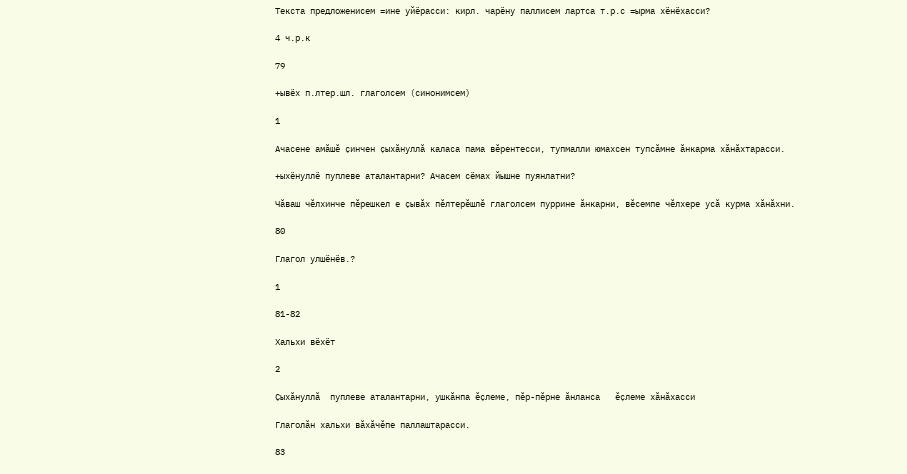Текста предложенисем =ине уйёрасси: кирл. чарёну паллисем лартса т.р.с =ырма хёнёхасси?

4 ч.р.к

79

+ывёх п.лтер.шл. глаголсем (синонимсем)

1

Ачасене амӑшĕ ҫинчен ҫыхӑнуллӑ каласа пама вĕрентесси, тупмалли юмахсен тупсӑмне ӑнкарма хӑнӑхтарасси.

+ыхёнуллё пуплеве аталантарни? Ачасем сёмах йышне пуянлатни?

Чӑваш чĕлхинче пĕрешкел е ҫывӑх пĕлтерĕшлĕ глаголсем пуррине ӑнкарни, вĕсемпе чĕлхере усӑ курма хӑнӑхни.

80

Глагол улшёнёв.?

1

81-82

Хальхи вёхёт

2

Ҫыхăнуллă  пуплеве аталантарни, ушкăнпа ĕҫлеме, пĕр-пĕрне ăнланса   ĕҫлеме хăнăхасси

Глаголăн хальхи вăхăчĕпе паллаштарасси.

83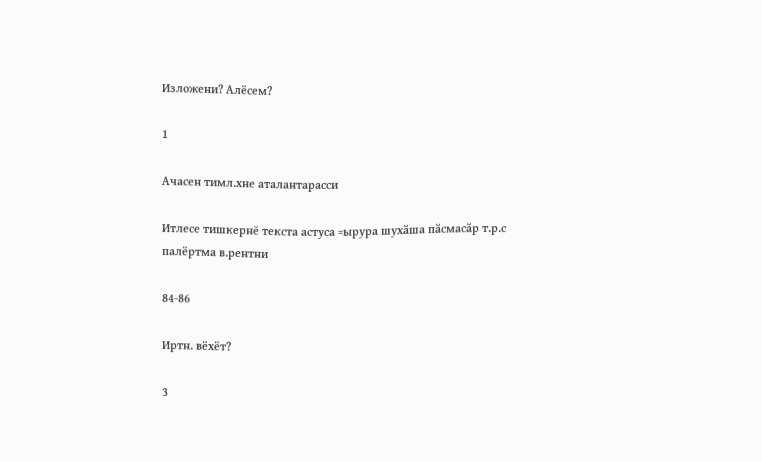Изложени? Алёсем?

1

Ачасен тимл.хне аталантарасси

Итлесе тишкернĕ текста астуса =ырура шухӑша пӑсмасӑр т.р.с палёртма в.рентни

84-86

Иртн. вёхёт?

3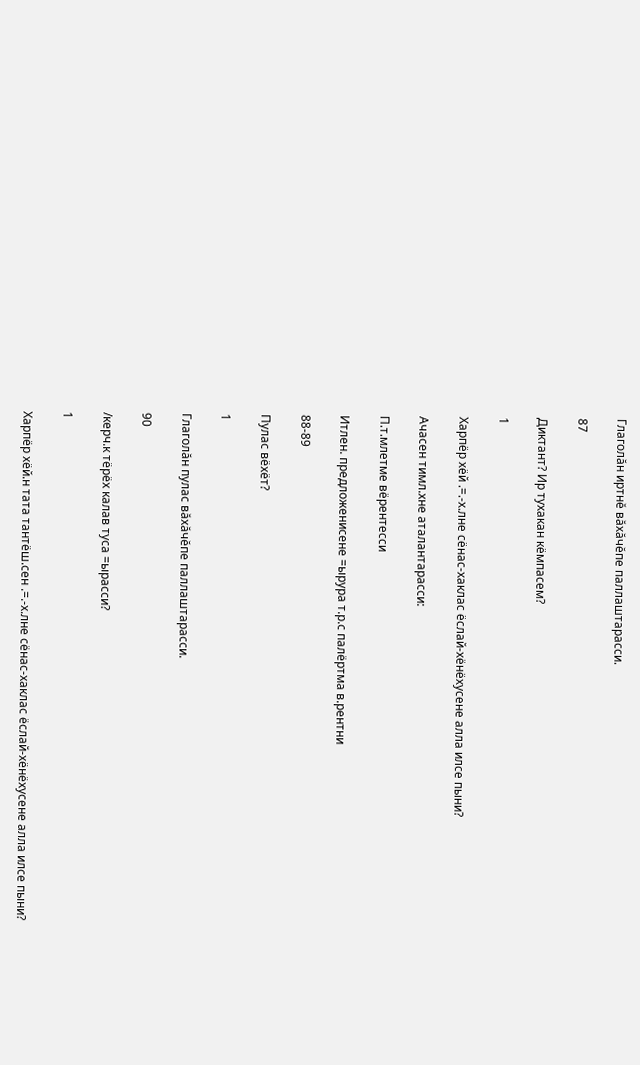Глаголăн иртнĕ вăхăчĕпе паллаштарасси.

87

Диктант? Ир тухакан кёмпасем?

1

Харпёр хёй .=.-х.лне сёнас-хаклас ёслай-хёнёхусене алла илсе пыни?

Ачасен тимл.хне аталантарасси:

П.т.млетме вёрентесси

Итлен. предложенисене =ырура т.р.с палёртма в.рентни

88-89

Пулас вёхёт?

1

Глаголăн пулас вăхăчĕпе паллаштарасси.

90

/керч.к тёрёх калав туса =ырасси?

1

Харпёр хёй.н тата тантёш.сен .=.-х.лне сёнас-хаклас ёслай-хёнёхусене алла илсе пыни?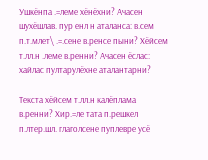Ушкёнпа .=леме хёнёхни? Ачасен шухёшлав. пур енл н аталанса: в.сем п.т.млет\ .=.сене в.ренсе пыни? Хёйсем т.лл.н .леме в.ренни? Ачасен ёслас: хайлас пултарулёхне аталантарни?

Текста хёйсем т.лл.н калёплама в.ренни? Хир.=ле тата п.решкел п.лтер.шл. глаголсене пуплевре усё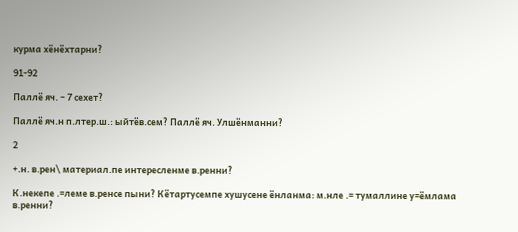курма хёнёхтарни?

91-92

Паллё яч. – 7 сехет?

Паллё яч.н п.лтер.ш.: ыйтёв.сем? Паллё яч. Улшёнманни?

2

+.н. в.рен\ материал.пе интересленме в.ренни?

К.некепе .=леме в.ренсе пыни? Кётартусемпе хушусене ёнланма: м.нле .= тумаллине у=ёмлама в.ренни?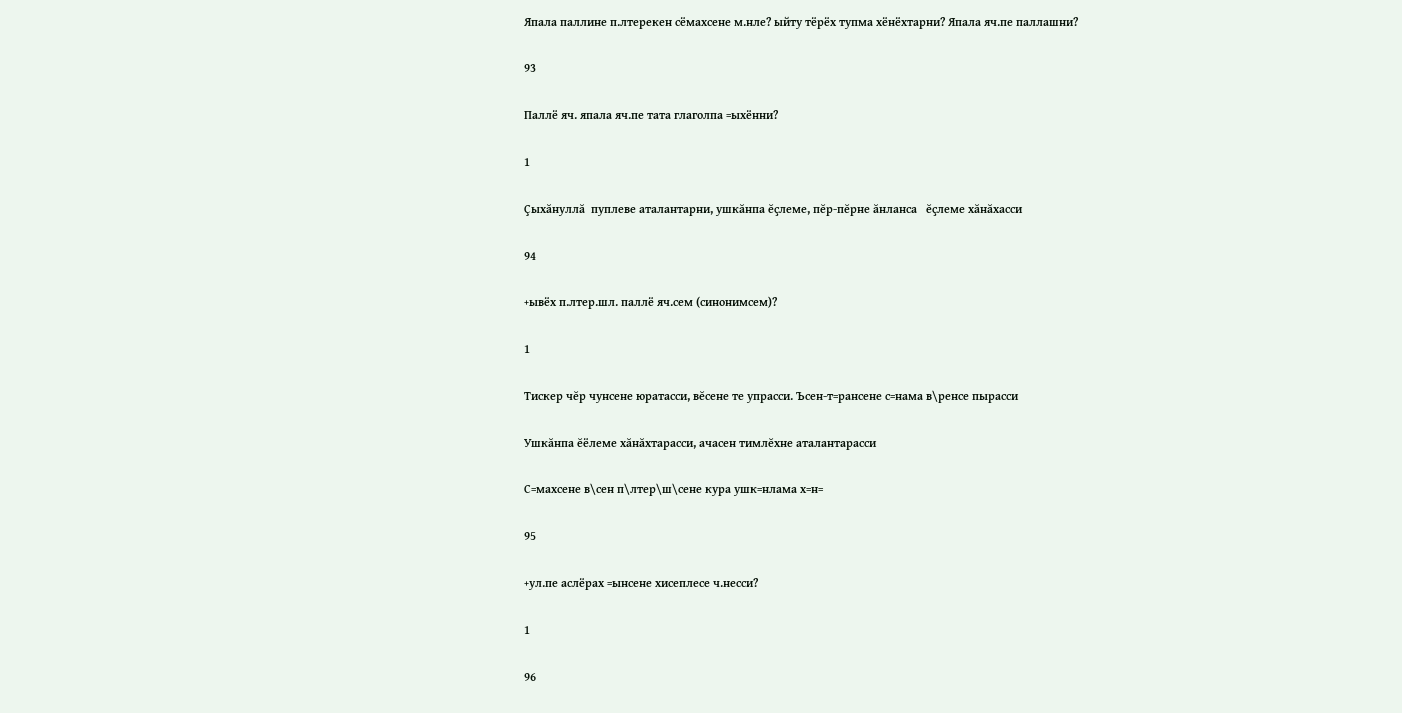Япала паллине п.лтерекен сёмахсене м.нле? ыйту тёрёх тупма хёнёхтарни? Япала яч.пе паллашни?

93

Паллё яч. япала яч.пе тата глаголпа =ыхённи?

1

Ҫыхăнуллă  пуплеве аталантарни, ушкăнпа ĕҫлеме, пĕр-пĕрне ăнланса   ĕҫлеме хăнăхасси

94

+ывёх п.лтер.шл. паллё яч.сем (синонимсем)?

1

Тискер чĕр чунсене юратасси, вĕсене те упрасси. Ъсен-т=рансене с=нама в\ренсе пырасси

Ушкăнпа ĕёлеме хăнăхтарасси, ачасен тимлĕхне аталантарасси

С=махсене в\сен п\лтер\ш\сене кура ушк=нлама х=н=

95

+ул.пе аслёрах =ынсене хисеплесе ч.несси?

1

96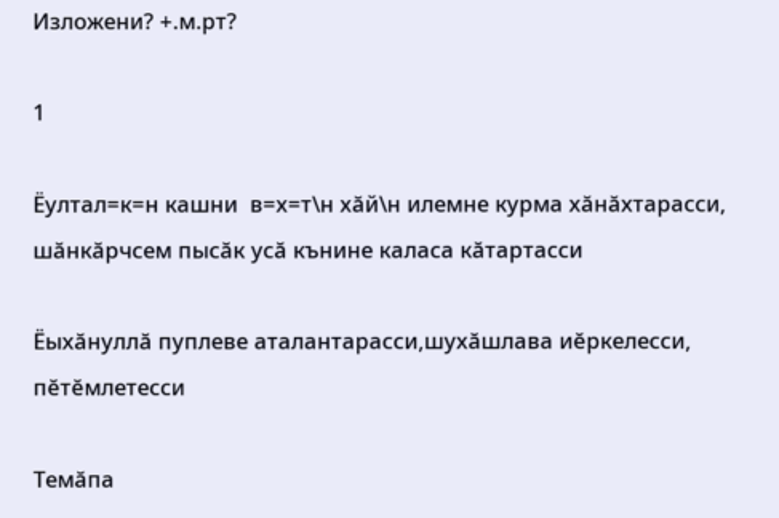Изложени? +.м.рт?

1

Ёултал=к=н кашни  в=х=т\н хăй\н илемне курма хăнăхтарасси, шăнкăрчсем пысăк усă кънине каласа кăтартасси

Ёыхăнуллă пуплеве аталантарасси,шухăшлава иĕркелесси, пĕтĕмлетесси

Темăпа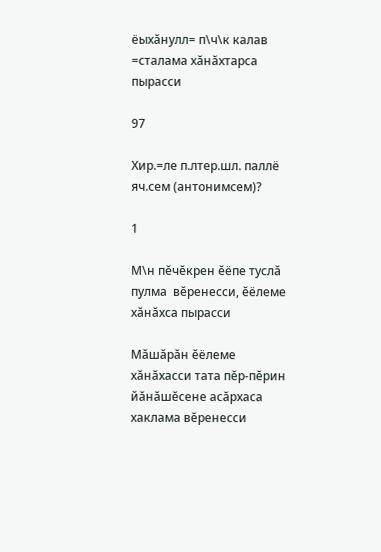ёыхăнулл= п\ч\к калав =сталама хăнăхтарса пырасси

97

Хир.=ле п.лтер.шл. паллё яч.сем (антонимсем)?

1

М\н пĕчĕкрен ĕёпе туслă пулма  вĕренесси, ĕёлеме хăнăхса пырасси

Мăшăрăн ĕёлеме  хăнăхасси тата пĕр-пĕрин йăнăшĕсене асăрхаса хаклама вĕренесси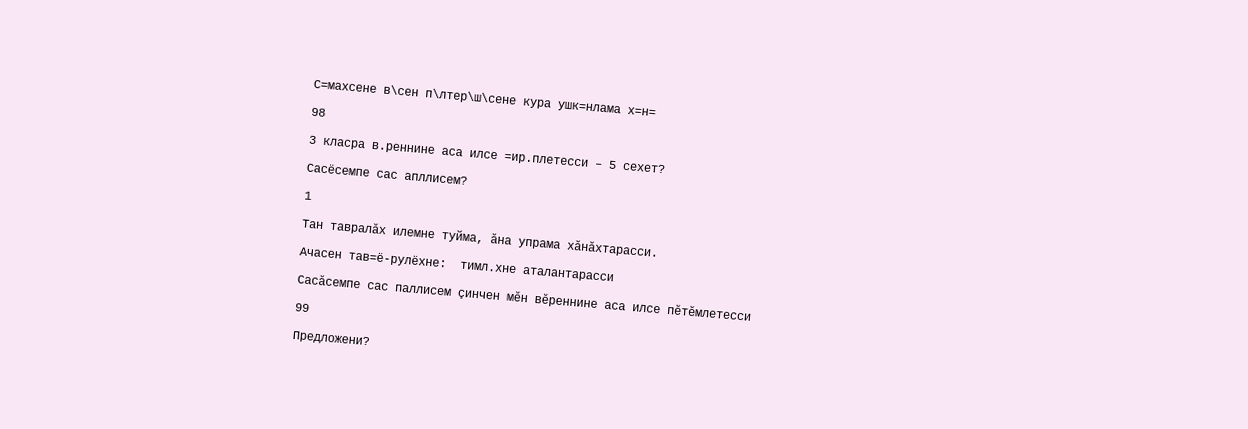С=махсене в\сен п\лтер\ш\сене кура ушк=нлама х=н=

98

3 класра в.реннине аса илсе =ир.плетесси – 5 сехет?

Сасёсемпе сас апллисем?

1

Тан тавралăх илемне туйма, ăна упрама хăнăхтарасси.

Ачасен тав=ё-рулёхне:  тимл.хне аталантарасси

Сасăсемпе сас паллисем çинчен мĕн вĕреннине аса илсе пĕтĕмлетесси

99

Предложени?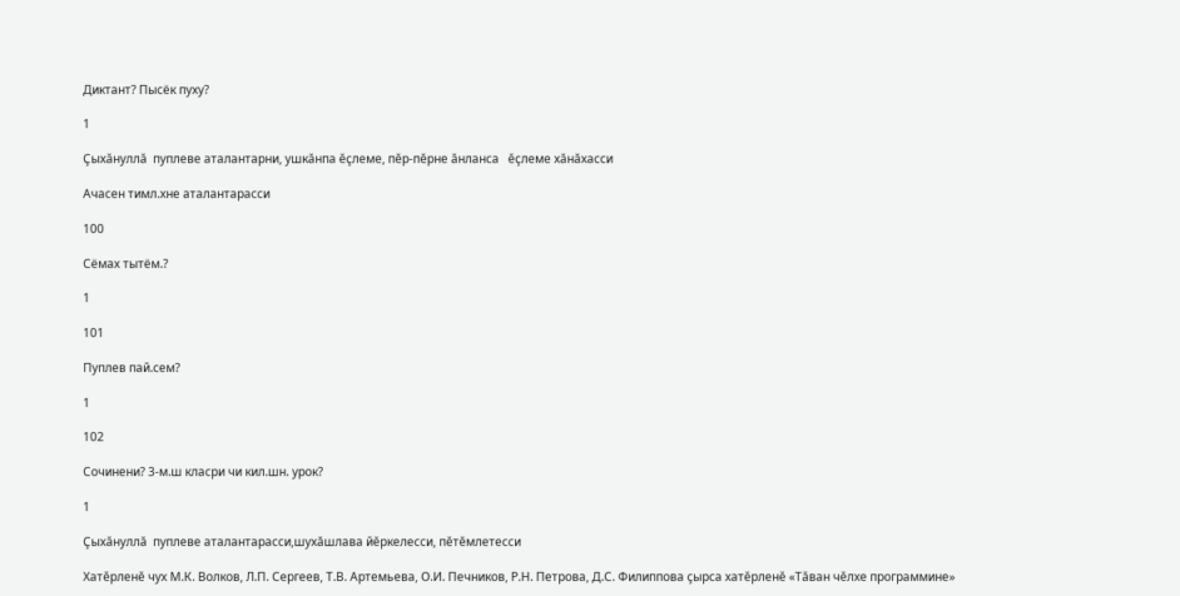Диктант? Пысёк пуху?

1

Ҫыхăнуллă  пуплеве аталантарни, ушкăнпа ĕҫлеме, пĕр-пĕрне ăнланса   ĕҫлеме хăнăхасси

Ачасен тимл.хне аталантарасси

100

Сёмах тытём.?

1

101

Пуплев пай.сем?

1

102

Сочинени? 3-м.ш класри чи кил.шн. урок?

1

Ҫыхăнуллă  пуплеве аталантарасси,шухăшлава йĕркелесси, пĕтĕмлетесси

Хатĕрленĕ чух М.К. Волков, Л.П. Сергеев, Т.В. Артемьева, О.И. Печников, Р.Н. Петрова, Д.С. Филиппова çырса хатĕрленĕ «Тăван чĕлхе программине»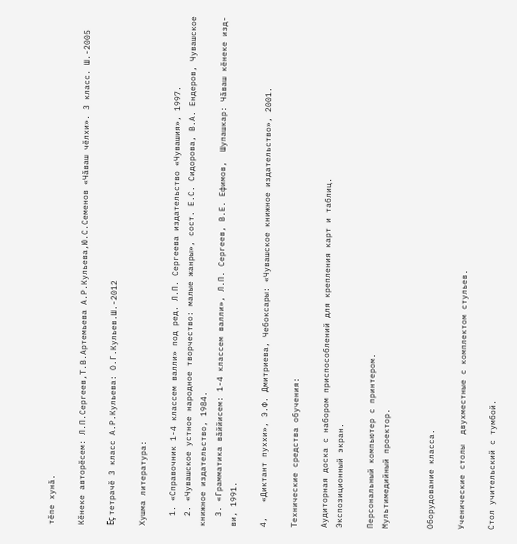тĕпе хунă.

Кĕнеке авторĕсем: Л.П.Сергеев,Т.В.Артемьева А.Р.Кульева,Ю.С.Семенов «Чăваш чĕлхи». 3 класс. Ш.-2005

Ĕç тетрачĕ 3 класс А.Р.Кульева: О.Г.Кульев.Ш.-2012

Хушма литература:

  1. «Справочник 1-4 классем валли» под ред. Л.П. Сергеева издательство «Чувашия», 1997.
  2. «Чувашское устное народное творчество: малые жанры», сост. Е.С. Сидорова, В.А. Ендеров, Чувашское книжное издательство, 1984.
  3. «Грамматика вăййисем: 1-4 классем валли», Л.П. Сергеев, В.Е. Ефимов,  Шупашкар: Чăваш кĕнеке изд-ви, 1991.

4‚   «Диктант пуххи», Э.Ф. Дмитриева, Чебоксары: «Чувашское книжное издательство», 2001.

Технические средства обучения:

Аудиторная доска с набором приспособлений для крепления карт и таблиц.
Экспозиционный экран.

Персональный компьютер с принтером.
Мультимедийный проектор.


Оборудование класса.

Ученические столы  двухместные с комплектом стульев.

Стол учительский с тумбой.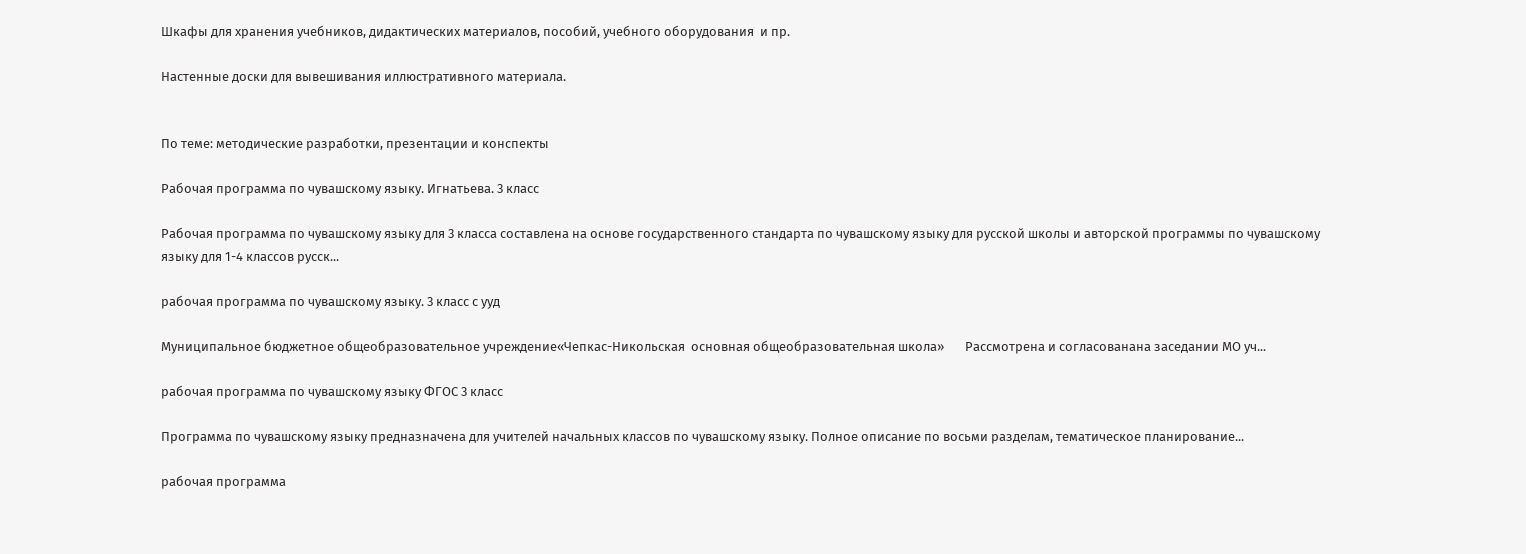Шкафы для хранения учебников, дидактических материалов, пособий, учебного оборудования  и пр.

Настенные доски для вывешивания иллюстративного материала.


По теме: методические разработки, презентации и конспекты

Рабочая программа по чувашскому языку. Игнатьева. 3 класс

Рабочая программа по чувашскому языку для 3 класса составлена на основе государственного стандарта по чувашскому языку для русской школы и авторской программы по чувашскому языку для 1-4 классов русск...

рабочая программа по чувашскому языку. 3 класс с ууд

Муниципальное бюджетное общеобразовательное учреждение«Чепкас-Никольская  основная общеобразовательная школа»       Рассмотрена и согласованана заседании МО уч...

рабочая программа по чувашскому языку ФГОС 3 класс

Программа по чувашскому языку предназначена для учителей начальных классов по чувашскому языку. Полное описание по восьми разделам, тематическое планирование...

рабочая программа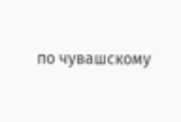по чувашскому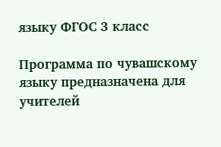языку ФГОС 3 класс

Программа по чувашскому языку предназначена для учителей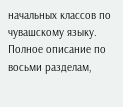начальных классов по чувашскому языку. Полное описание по восьми разделам,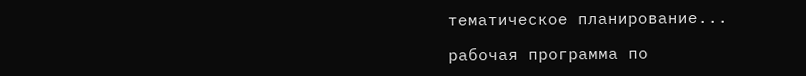тематическое планирование...

рабочая программа по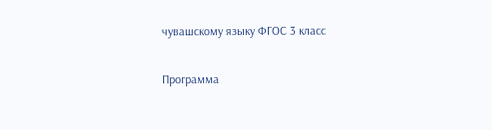чувашскому языку ФГОС 3 класс

Программа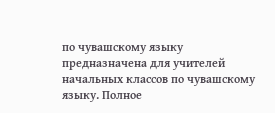по чувашскому языку предназначена для учителей начальных классов по чувашскому языку. Полное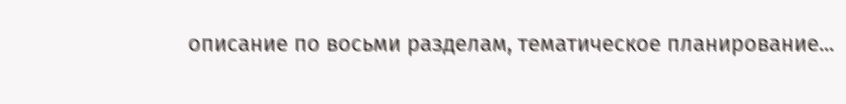описание по восьми разделам, тематическое планирование...